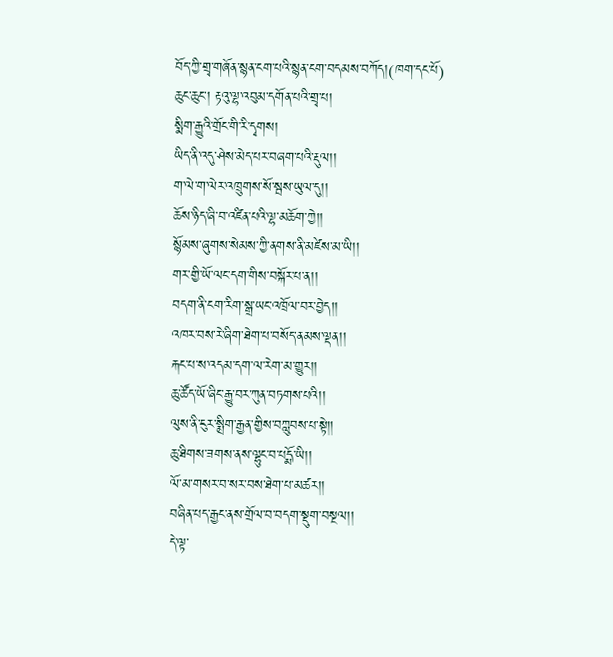བོད་ཀྱི་གྲྭ་གཞོན་སྙན་ངག་པའི་སྙན་ངག་བདམས་བཀོད།(ཁག་དང་པོ)
ཆུང་ཆུང་། རྟའུ་ལྷ་འབུམ་དགོན་པའི་གྲྭ་པ།
སྨིག་རྒྱུའི་གྲོང་གི་རི་དྭགས།
ཡིད་ནི་འདུ་ཤེས་མེད་པར་བཞག་པའི་རྡུལ།།
ག་ལེ་ག་ལེར་འཁྲུགས་སོ་སྦས་ཡུལ་དུ།།
ཆོས་ཉིད་ཞི་བ་འཛིན་པའི་ལྷ་མཆོག་ཀྱེ།།
སྙོམས་ཞུགས་སེམས་ཀྱི་ནགས་ནི་མཛེས་མ་ཡི།།
གར་གྱི་ཡོ་ལང་དག་གིས་བསྐོར་པ་ན།།
བདག་ནི་ངག་རིག་སྒྲ་ཡང་འཁྲོལ་བར་བྱེད།།
འཁར་བས་རེ་ཞིག་ཐེག་པ་བསོད་ནམས་ལྡན།།
རྐང་པ་ས་འདམ་དག་ལ་རེག་མ་གྱུར།།
ཆུ་ཚོད་ཡོ་ཞིང་རྒྱུ་བར་ཀུན་བཏགས་པའི།།
ལུས་ནི་ངུར་སྨྲིག་རྒྱན་གྱིས་བཀླུབས་པ་སྟེ།།
ཆུ་ཐིགས་ཟགས་ནས་ལྷུང་བ་པདྨོ་ཡི།།
ལོ་མ་གསར་བ་སར་བས་ཐེག་པ་མཚར།།
བཞིན་པད་རྒྱང་ནས་གྲོལ་བ་བདག་སྡུག་བསྔལ།།
དེ་ལྟ་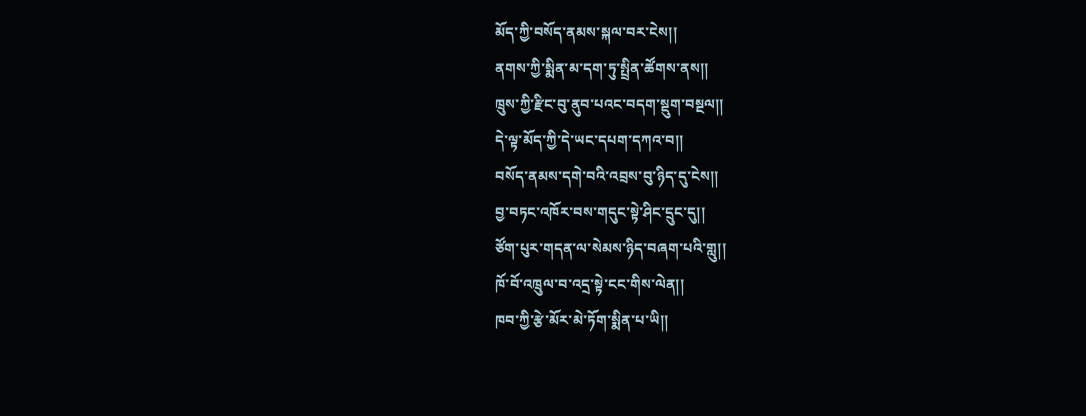མོད་ཀྱི་བསོད་ནམས་སྐལ་བར་ངེས།།
ནགས་ཀྱི་སྨིན་མ་དག་ཏུ་སྤྲིན་ཚོགས་ནས།།
ཁྲུས་ཀྱི་རྫིང་བུ་ནུབ་པའང་བདག་སྡུག་བསྔལ།།
དེ་ལྟ་མོད་ཀྱི་དེ་ཡང་དཔག་དཀའ་བ།།
བསོད་ནམས་དགེ་བའི་འབྲས་བུ་ཉིད་དུ་ངེས།།
བྱ་བཏང་འཁོར་བས་གདུང་སྟེ་ཤིང་དྲུང་དུ།།
ཙོག་པུར་གདན་ལ་སེམས་ཉིད་བཞག་པའི་གླུ།།
ཁོ་བོ་འཁྲུལ་བ་འདྲ་སྟེ་ངང་གིས་ལེན།།
ཁབ་ཀྱི་རྩེ་མོར་མེ་ཏོག་སྨིན་པ་ཡི།།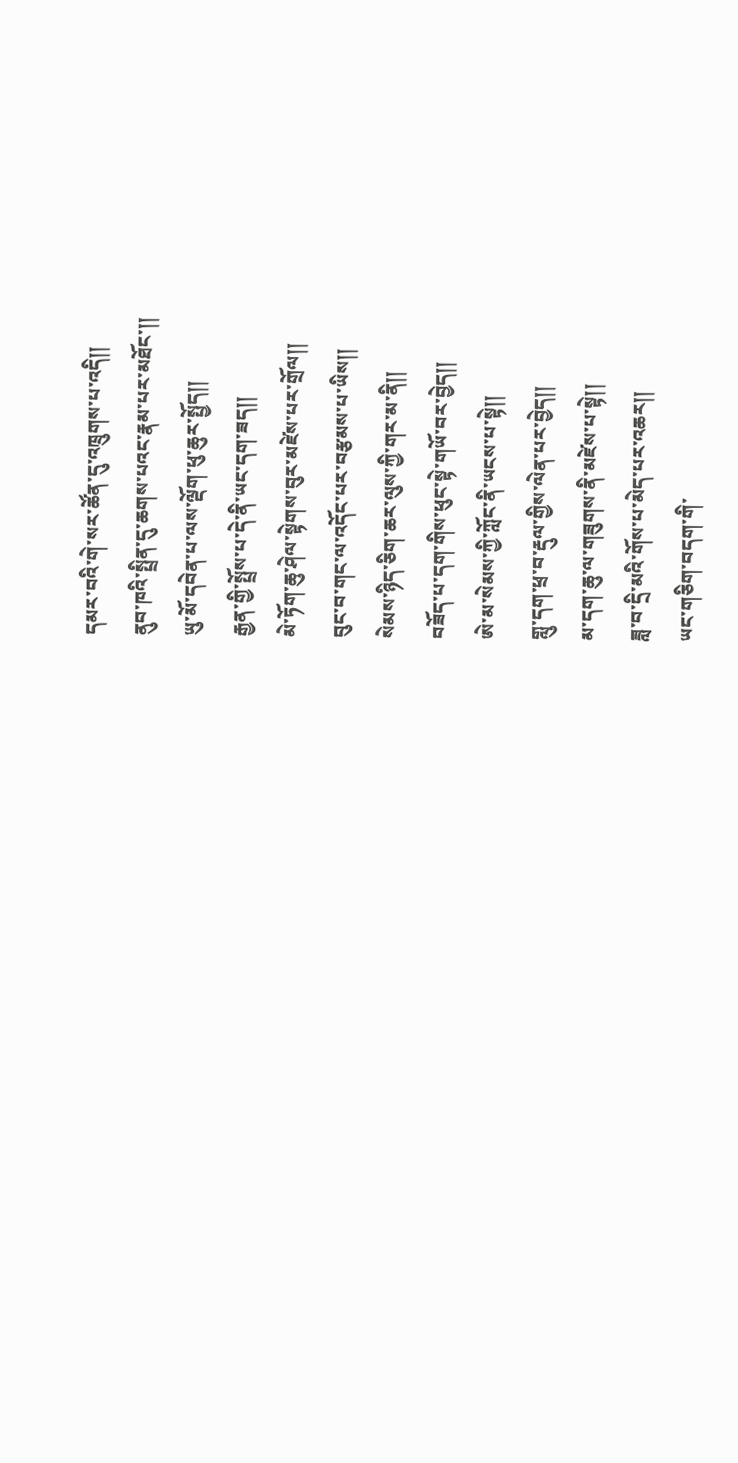དམར་བའི་གེ་སར་ཚོན་དུ་འཁྲུགས་པ་འདི།།
ནུབ་ཁའི་སྤྲིན་དུ་ཆགས་པའང་རྣམ་པར་མཐོང་།།
ཡུ་མོ་དབེན་པ་ལས་ལྡོག་ཕུ་ཆུར་སྤྱོད།།
རྒྱན་གྱི་སྤྲོས་པ་དེ་ནི་ཡང་དག་ཟད།།
མེ་ཏོག་ཆུ་ཤེལ་སྟེགས་བུར་མཛེས་པར་གྲོལ།།
བུང་བ་གང་ལ་འདོང་པར་བརྩམས་པ་ཡིས།།
སེམས་ཉིད་ཅིག་ཆར་ལུས་ཀྱི་གར་མ་ནི།།
བཟོད་པ་དག་གིས་ཕུང་སྟེ་གཡོ་བར་བྱེད།།
ཨེ་མ་སེམས་ཀྱི་ཀློང་ནི་ཡངས་པ་སྟེ།།
གླུ་དག་ཕྲ་བ་རྡུལ་གྱིས་ལེན་པར་བྱེད།།
མ་དག་ཆུ་ལ་གཟུགས་ནི་མཛེས་པ་སྟེ།།
ཟླ་བ་དྲི་མའི་གོས་པ་མེད་པར་འཆར།།
ཡང་གཅིག་བདག་གི་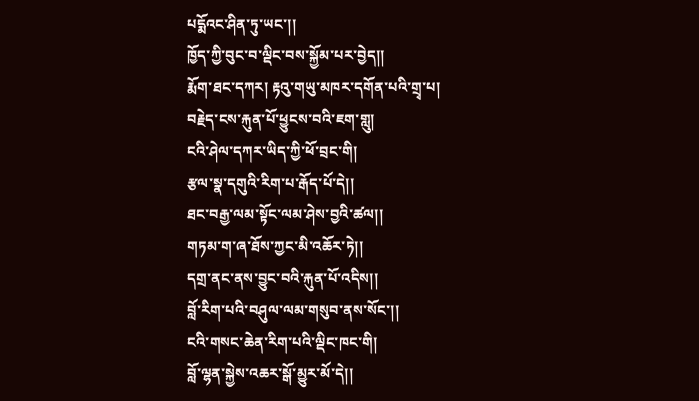པདྨོའང་ཤིན་ཏུ་ཡང་།།
ཁྱོད་ཀྱི་བུང་བ་ལྡིང་བས་སྐྱོམ་པར་བྱེད།།
རྨོག་ཐང་དཀར། རྟའུ་གཡུ་མཁར་དགོན་པའི་གྲྭ་པ།
བརྗེད་ངས་རྐུན་པོ་ཕྱུངས་བའི་ཇག་གླུ།
ངའི་ཤེལ་དཀར་ཡིད་ཀྱི་ཕོ་བྲང་གི།
རྩལ་སྣ་དགུའི་རིག་པ་རྒོད་པོ་དེ།།
ཐང་བརྒྱ་ལམ་སྟོང་ལམ་ཤེས་བྱའི་ཚལ།།
གཏམ་ག་ཞ་ཐོས་ཀྱང་མི་འཆོར་ཏེ།།
དགྲ་ནང་ནས་བྱུང་བའི་རྐུན་པོ་འདིས།།
བློ་རིག་པའི་བཤུལ་ལམ་གསུབ་ནས་སོང་།།
ངའི་གསང་ཆེན་རིག་པའི་ལྡིང་ཁང་གི།
བློ་ལྷན་སྐྱེས་འཆར་སྒོ་མྱུར་མོ་དེ།།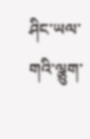ཤིང་ཡལ་གའི་ལྕུག་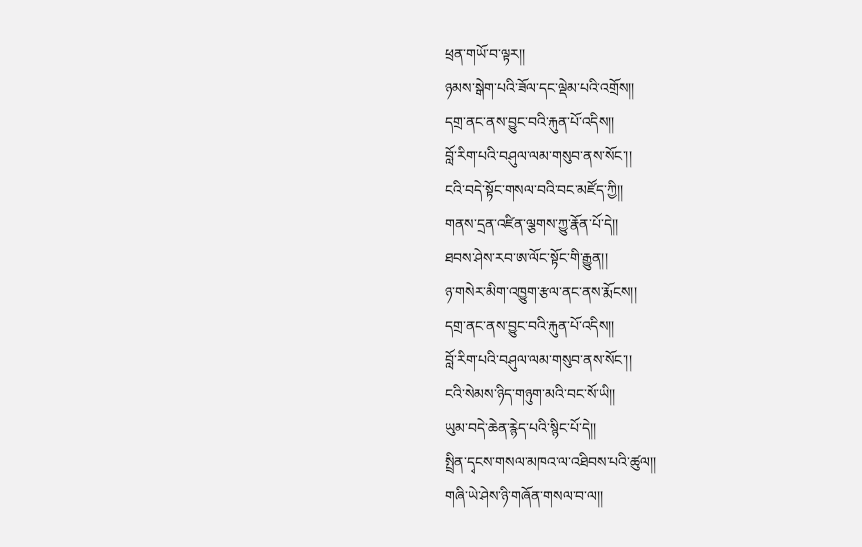ཕྲན་གཡོ་བ་ལྟར།།
ཉམས་སྒེག་པའི་ཟོལ་དང་ལྡེམ་པའི་འགྲོས།།
དགྲ་ནང་ནས་བྱུང་བའི་རྐུན་པོ་འདིས།།
བློ་རིག་པའི་བཤུལ་ལམ་གསུབ་ནས་སོང་།།
ངའི་བདེ་སྟོང་གསལ་བའི་བང་མཛོད་ཀྱི།།
གནས་དྲན་འཛིན་ལྕགས་ཀྱུ་རྣོན་པོ་དེ།།
ཐབས་ཤེས་རབ་ཨ་ལོང་སྟོང་གི་རྒྱུན།།
ཉ་གསེར་མིག་འཁྱུག་རྩལ་ནང་ནས་རྨོངས།།
དགྲ་ནང་ནས་བྱུང་བའི་རྐུན་པོ་འདིས།།
བློ་རིག་པའི་བཤུལ་ལམ་གསུབ་ནས་སོང་།།
ངའི་སེམས་ཉིད་གཉུག་མའི་བང་སོ་ཡི།།
ཡུམ་བདེ་ཆེན་རྙེད་པའི་སྙིང་པོ་དེ།།
སྤྲིན་དྭངས་གསལ་མཁའ་ལ་འཐིབས་པའི་ཚུལ།།
གཞི་ཡེ་ཤེས་ཉི་གཞོན་གསལ་བ་ལ།།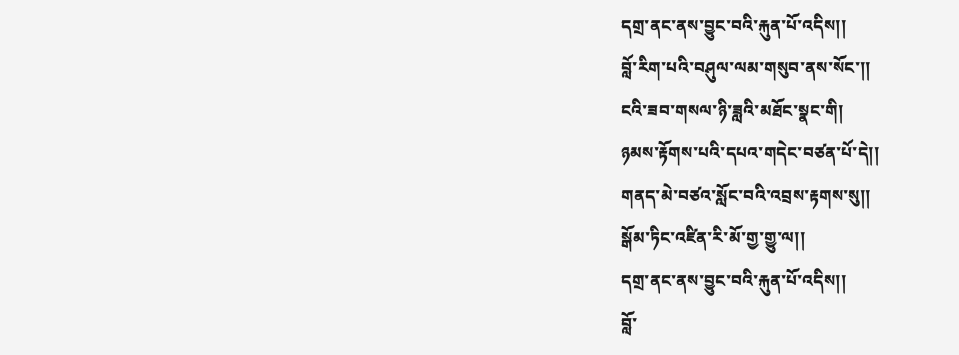དགྲ་ནང་ནས་བྱུང་བའི་རྐུན་པོ་འདིས།།
བློ་རིག་པའི་བཤུལ་ལམ་གསུབ་ནས་སོང་།།
ངའི་ཟབ་གསལ་ཉི་ཟླའི་མཐོང་སྣང་གི།
ཉམས་རྟོགས་པའི་དཔའ་གདེང་བཙན་པོ་དེ།།
གནད་མེ་བཙའ་སློང་བའི་འབྲས་རྟགས་སུ།།
སྒོམ་ཏིང་འཛིན་རི་མོ་གྱ་གྱུ་ལ།།
དགྲ་ནང་ནས་བྱུང་བའི་རྐུན་པོ་འདིས།།
བློ་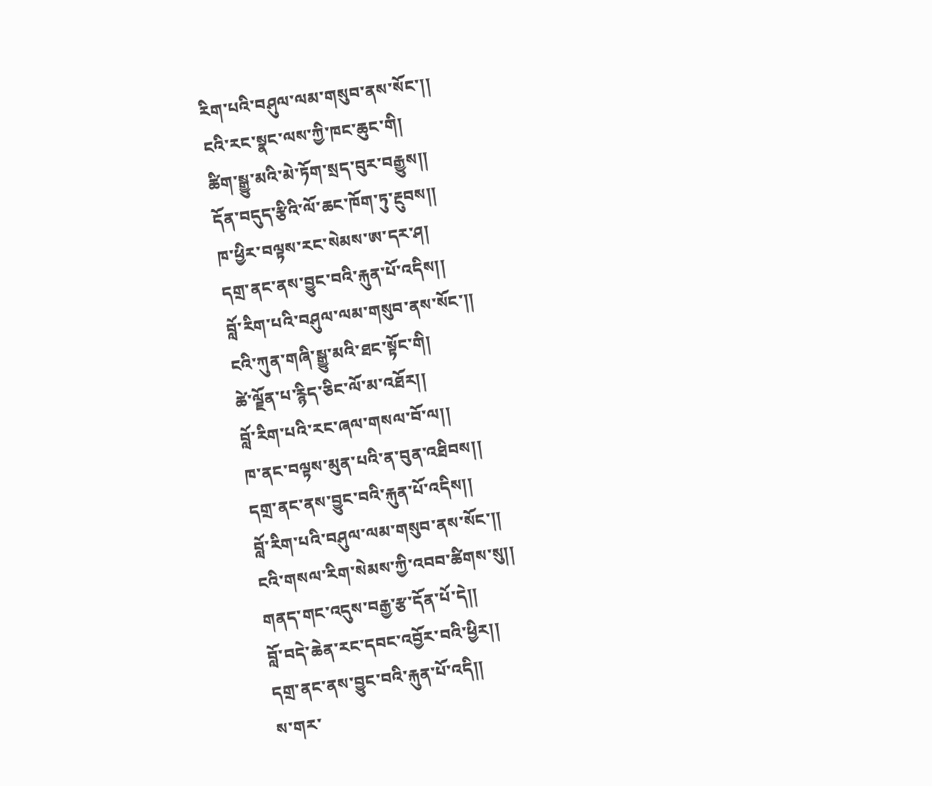རིག་པའི་བཤུལ་ལམ་གསུབ་ནས་སོང་།།
ངའི་རང་སྣང་ལས་ཀྱི་ཁང་ཆུང་གི།
ཚིག་སྒྱུ་མའི་མེ་ཏོག་སྲད་བུར་བརྒྱུས།།
དོན་བདུད་རྩིའི་ལོ་ཆང་ཁོག་ཏུ་རྔུབས།།
ཁ་ཕྱིར་བལྟས་རང་སེམས་ཨ་དར་ཤ།
དགྲ་ནང་ནས་བྱུང་བའི་རྐུན་པོ་འདིས།།
བློ་རིག་པའི་བཤུལ་ལམ་གསུབ་ནས་སོང་།།
ངའི་ཀུན་གཞི་སྒྱུ་མའི་ཐང་སྟོང་གི།
ཚེ་ལྗོན་པ་རྙིད་ཅིང་ལོ་མ་འཐོར།།
བློ་རིག་པའི་རང་ཞལ་གསལ་བོ་ལ།།
ཁ་ནང་བལྟས་མུན་པའི་ན་བུན་འཐིབས།།
དགྲ་ནང་ནས་བྱུང་བའི་རྐུན་པོ་འདིས།།
བློ་རིག་པའི་བཤུལ་ལམ་གསུབ་ནས་སོང་།།
ངའི་གསལ་རིག་སེམས་ཀྱི་འབབ་ཚིགས་སུ།།
གནད་གང་འདུས་བརྒྱ་རྩ་དོན་པོ་དེ།།
བློ་བདེ་ཆེན་རང་དབང་འབྱོར་བའི་ཕྱིར།།
དགྲ་ནང་ནས་བྱུང་བའི་རྐུན་པོ་འདི།།
ས་གར་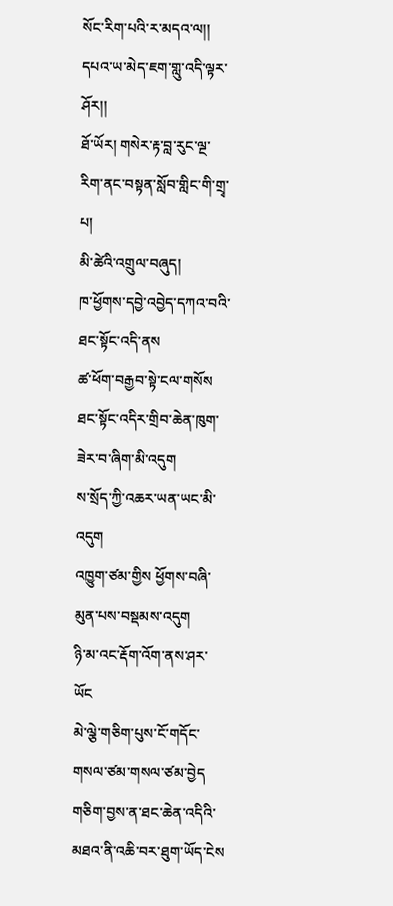སོང་རིག་པའི་ར་མདའ་ལ།།
དཔའ་ཡ་མེད་ཇག་གླུ་འདི་ལྟར་ཤོར།།
ཐོ་ཡོར། གསེར་རྟ་བླ་རུང་ལྔ་རིག་ནང་བསྟན་སློབ་གླིང་གི་གྲྭ་པ།
མི་ཚེའི་འགྲུལ་བཞུད།
ཁ་ཕྱོགས་དབྱེ་འབྱེད་དཀའ་བའི་ཐང་སྟོང་འདི་ནས
ཚ་ཕོག་བརྒྱབ་སྟེ་ངལ་གསོས
ཐང་སྟོང་འདིར་གྲིབ་ཆེན་ཁུག་ཟེར་བ་ཞིག་མི་འདུག
ས་སྲོད་ཀྱི་འཆར་ཡན་ཡང་མི་འདུག
འཁྱུག་ཙམ་གྱིས ཕྱོགས་བཞི་མུན་པས་བསྡམས་འདུག
ཉི་མ་འང་རྡོག་འོག་ནས་ཤར་ཡོང
མེ་ལྕེ་གཅིག་པུས་ངོ་གདོང་གསལ་ཙམ་གསལ་ཙམ་བྱེད
གཅིག་བྱས་ན་ཐང་ཆེན་འདིའི་མཐའ་ནི་འཆི་བར་ཐུག་ཡོད་ངེས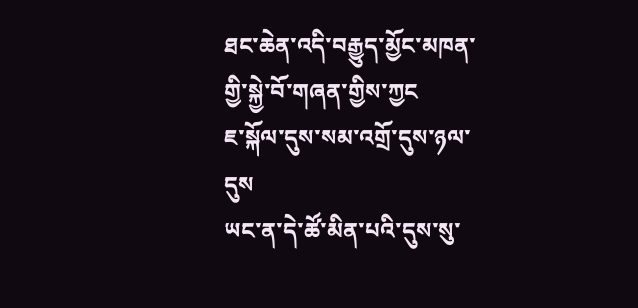ཐང་ཆེན་འདི་བརྒྱུད་མྱོང་མཁན་གྱི་སྐྱེ་བོ་གཞན་གྱིས་ཀྱང
ཇ་སྐོལ་དུས་སམ་འགྲོ་དུས་ཉལ་དུས
ཡང་ན་དེ་ཚོ་མིན་པའི་དུས་སུ་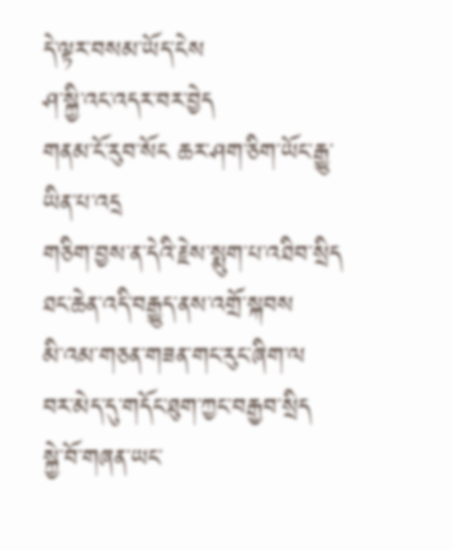དེ་ལྟར་བསམ་ཡོད་ངེས
ཤ་སྐྱི་འང་འདར་བར་བྱེད
གནམ་ངོ་རུབ་སོང ཆར་ཤག་ཅིག་ཡོང་རྒྱུ་ཡིན་པ་འདྲ
གཅིག་བྱས་ན་དེའི་རྗེས་སྨུག་པ་འཐིབ་སྲིད
ཐང་ཆེན་འདི་བརྒྱུད་ནས་འགྲོ་སྐབས
མི་འམ་གཅན་གཟན་གང་རུང་ཞིག་ལ
བར་མེད་དུ་གདོང་ཐུག་ཀྱང་བརྒྱབ་སྲིད
སྐྱེ་བོ་གཞན་ཡང་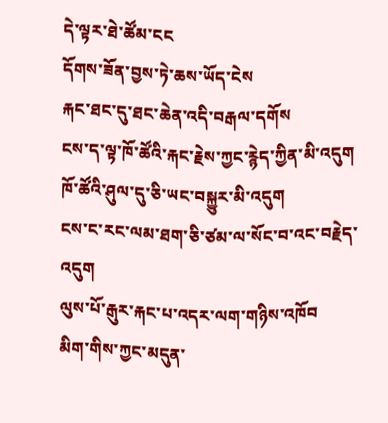དེ་ལྟར་ཐེ་ཚོམ་ངང
དོགས་ཟོན་བྱས་ཏེ་ཆས་ཡོད་ངེས
རྐང་ཐང་དུ་ཐང་ཆེན་འདི་བརྒལ་དགོས
ངས་ད་ལྟ་ཁོ་ཚོའི་རྐང་རྗེས་ཀྱང་རྙེད་ཀྱིན་མི་འདུག
ཁོ་ཚོའི་ཤུལ་དུ་ཅི་ཡང་བསྐྱུར་མི་འདུག
ངས་ང་རང་ལམ་ཐག་ཅི་ཙམ་ལ་སོང་བ་འང་བརྗེད་འདུག
ལུས་པོ་རྒུར་རྐང་པ་འདར་ལག་གཉིས་འཁོབ
མིག་གིས་ཀྱང་མདུན་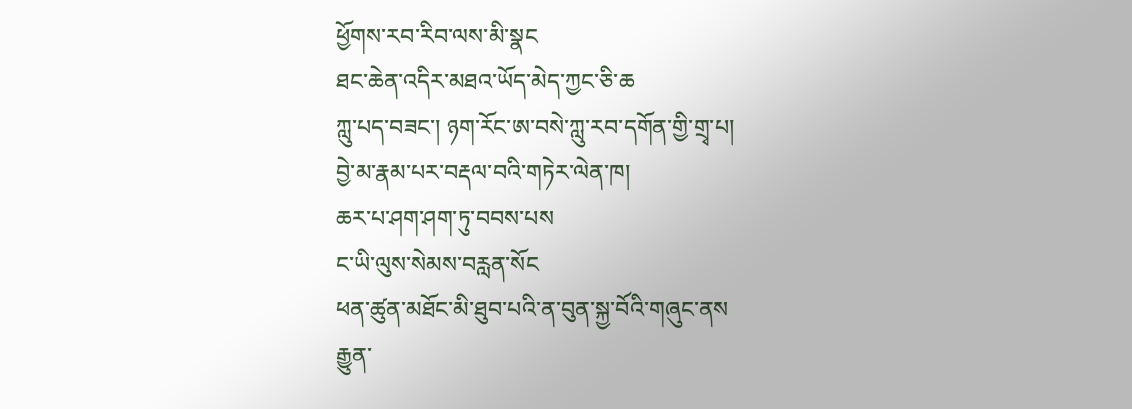ཕྱོགས་རབ་རིབ་ལས་མི་སྣང
ཐང་ཆེན་འདིར་མཐའ་ཡོད་མེད་ཀྱང་ཅི་ཆ
ཀླུ་པད་བཟང་། ཉག་རོང་ཨ་བསེ་ཀླུ་རབ་དགོན་གྱི་གྲྭ་པ།
བྱེ་མ་རྣམ་པར་བརྡལ་བའི་གཏེར་ལེན་ཁ།
ཆར་པ་ཤག་ཤག་ཏུ་བབས་པས
ང་ཡི་ལུས་སེམས་བརླན་སོང
ཕན་ཚུན་མཐོང་མི་ཐུབ་པའི་ན་བུན་སྐྱ་བོའི་གཞུང་ནས
རྒྱུན་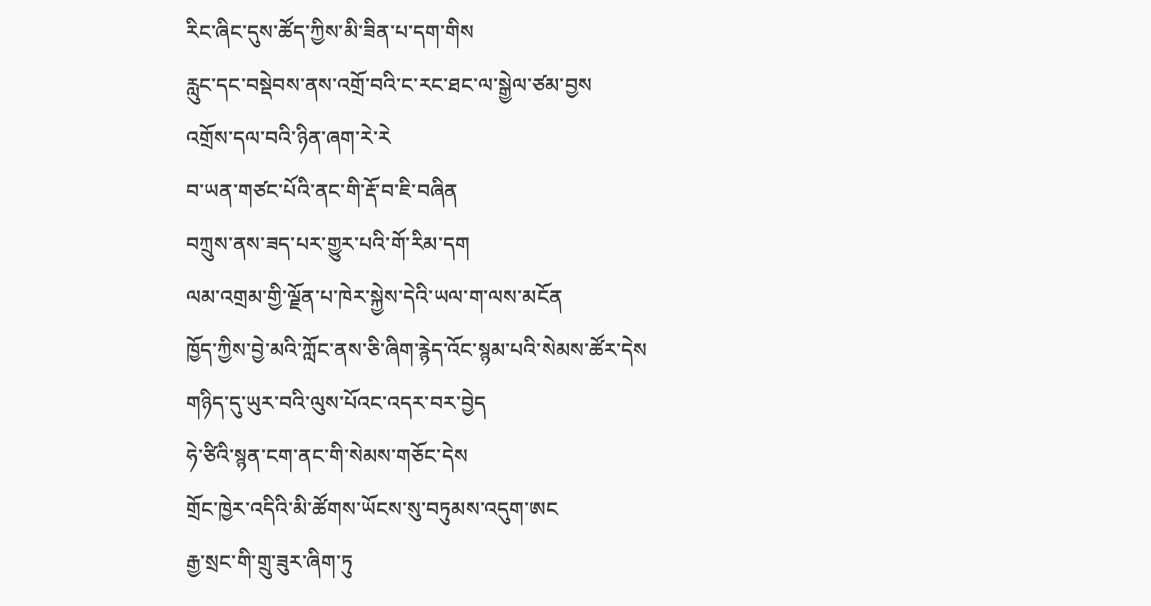རིང་ཞིང་དུས་ཚོད་ཀྱིས་མི་ཟིན་པ་དག་གིས
རླུང་དང་བསྡེབས་ནས་འགྲོ་བའི་ང་རང་ཐང་ལ་སྒྱེལ་ཙམ་བྱས
འགྲོས་དལ་བའི་ཉིན་ཞག་རེ་རེ
བ་ཡན་གཙང་པོའི་ནང་གི་རྡོ་བ་ཇི་བཞིན
བཀྲུས་ནས་ཟད་པར་གྱུར་པའི་གོ་རིམ་དག
ལམ་འགྲམ་གྱི་ལྗོན་པ་ཁེར་སྐྱེས་དེའི་ཡལ་ག་ལས་མངོན
ཁྱོད་ཀྱིས་བྱེ་མའི་ཀློང་ནས་ཅི་ཞིག་རྙེད་འོང་སྙམ་པའི་སེམས་ཚོར་དེས
གཉིད་དུ་ཡུར་བའི་ལུས་པོའང་འདར་བར་བྱེད
ཧེ་ཙིའི་སྙན་ངག་ནང་གི་སེམས་གཅོང་དེས
གྲོང་ཁྱེར་འདིའི་མི་ཚོགས་ཡོངས་སུ་བཏུམས་འདུག་ཨང
རྒྱ་སྲང་གི་གྲུ་ཟུར་ཞིག་ཏུ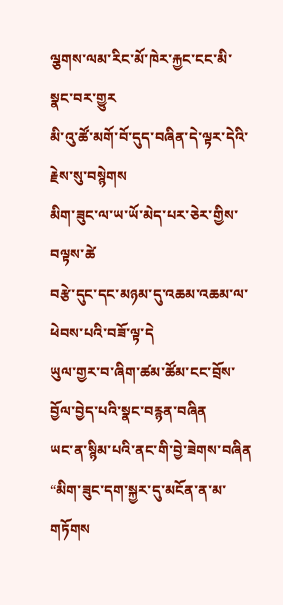ལྕགས་ལམ་རིང་མོ་ཁེར་རྐྱང་ངང་མི་སྣང་བར་གྱུར
མི་འུ་ཚོ་མགོ་བོ་དུད་བཞིན་དེ་ལྟར་དེའི་རྗེས་སུ་བསྙེགས
མིག་ཟུང་ལ་ཡ་ཡོ་མེད་པར་ཅེར་གྱིས་བལྟས་ཚེ
བརྩེ་དུང་དང་མཉམ་དུ་འཆམ་འཆམ་ལ་ཕེབས་པའི་བཟོ་ལྟ་དེ
ཡུལ་གྱར་བ་ཞིག་ཚམ་ཚོམ་ངང་བྲོས་བྱོལ་བྱེད་པའི་སྣང་བརྙན་བཞིན
ཡང་ན་སྙིམ་པའི་ནང་གི་བྱེ་ཟེགས་བཞིན
“མིག་ཟུང་དག་སྐྱར་དུ་མངོན་ན་མ་གཏོགས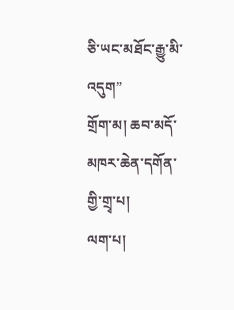ཅི་ཡང་མཐོང་རྒྱུ་མི་འདུག”
གྲོག་མ། ཆབ་མདོ་མཁར་ཆེན་དགོན་གྱི་གྲྭ་པ།
ལག་པ།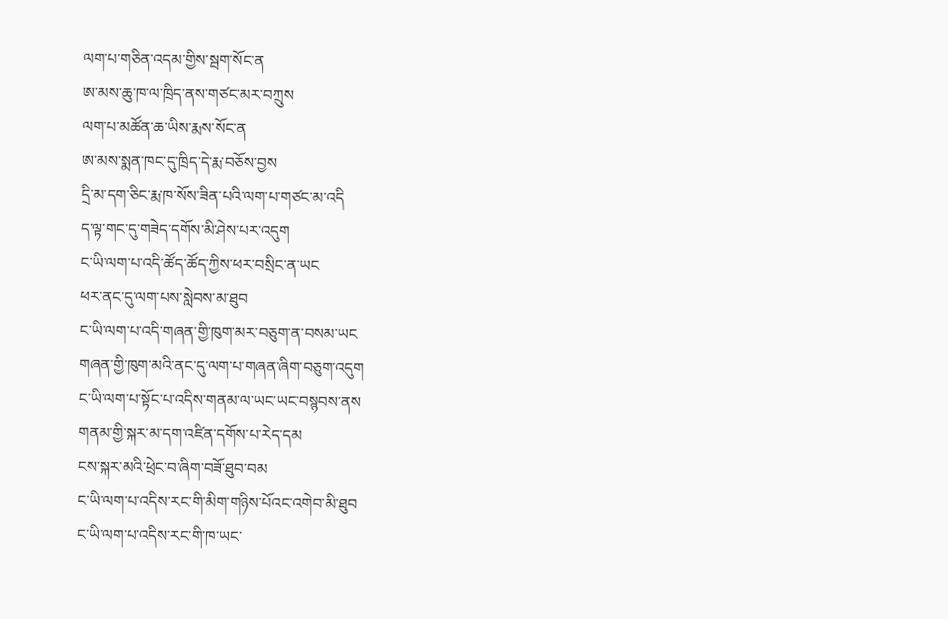ལག་པ་གཅིན་འདམ་གྱིས་སྦག་སོང་ན
ཨ་མས་ཆུ་ཁ་ལ་ཁྲིད་ནས་གཙང་མར་བཀྲུས
ལག་པ་མཚོན་ཆ་ཡིས་རྨས་སོང་ན
ཨ་མས་སྨན་ཁང་དུ་ཁྲིད་དེ་རྨ་བཅོས་བྱས
དྲི་མ་དག་ཅིང་རྨ་ཁ་སོས་ཟིན་པའི་ལག་པ་གཙང་མ་འདི
ད་ལྟ་གང་དུ་གཟེད་དགོས་མི་ཤེས་པར་འདུག
ང་ཡི་ལག་པ་འདི་ཚོད་ཚོད་ཀྱིས་ཕར་བསྲིང་ན་ཡང
ཕར་ནང་དུ་ལག་པས་སླེབས་མ་ཐུབ
ང་ཡི་ལག་པ་འདི་གཞན་གྱི་ཁུག་མར་བཅུག་ན་བསམ་ཡང
གཞན་གྱི་ཁུག་མའི་ནང་དུ་ལག་པ་གཞན་ཞིག་བཅུག་འདུག
ང་ཡི་ལག་པ་སྟོང་པ་འདིས་གནམ་ལ་ཡང་ཡང་བསྙབས་ནས
གནམ་གྱི་སྐར་མ་དག་འཛིན་དགོས་པ་རེད་དམ
ངས་སྐར་མའི་ཕྲེང་བ་ཞིག་བཟོ་ཐུབ་བམ
ང་ཡི་ལག་པ་འདིས་རང་གི་མིག་གཉིས་པོའང་འགེབ་མི་ཐུབ
ང་ཡི་ལག་པ་འདིས་རང་གི་ཁ་ཡང་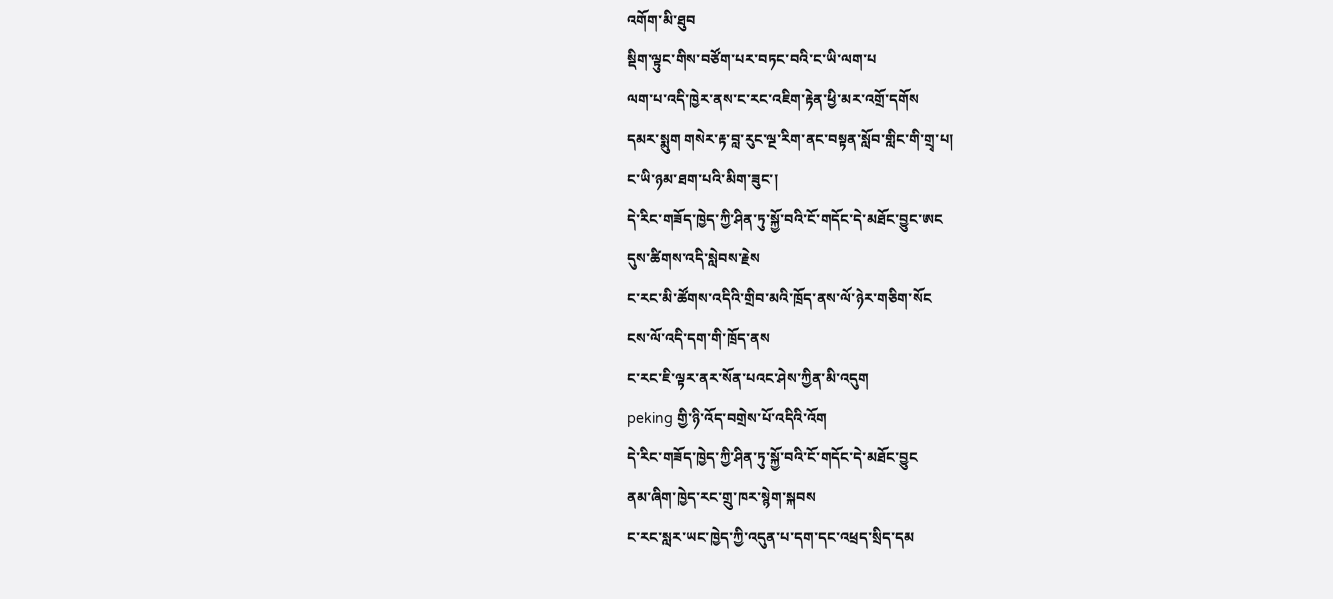འགོག་མི་ཐུབ
སྡིག་ལྟུང་གིས་བཙོག་པར་བཏང་བའི་ང་ཡི་ལག་པ
ལག་པ་འདི་ཁྱེར་ནས་ང་རང་འཇིག་རྟེན་ཕྱི་མར་འགྲོ་དགོས
དམར་སྨུག གསེར་རྟ་བླ་རུང་ལྔ་རིག་ནང་བསྟན་སློབ་གླིང་གི་གྲྭ་པ།
ང་ཡི་ཉམ་ཐག་པའི་མིག་ཟུང་།
དེ་རིང་གཟོད་ཁྱེད་ཀྱི་ཤིན་ཏུ་སྐྱོ་བའི་ངོ་གདོང་དེ་མཐོང་བྱུང་ཨང
དུས་ཚིགས་འདི་སླེབས་རྗེས
ང་རང་མི་ཚོགས་འདིའི་གྲིབ་མའི་ཁྲོད་ནས་ལོ་ཉེར་གཅིག་སོང
ངས་ལོ་འདི་དག་གི་ཁྲོད་ནས
ང་རང་ཇི་ལྟར་ནར་སོན་པའང་ཤེས་ཀྱིན་མི་འདུག
peking གྱི་ཉི་འོད་བགྲེས་པོ་འདིའི་འོག
དེ་རིང་གཟོད་ཁྱེད་ཀྱི་ཤིན་ཏུ་སྐྱོ་བའི་ངོ་གདོང་དེ་མཐོང་བྱུང
ནམ་ཞིག་ཁྱེད་རང་གྲུ་ཁར་སྙེག་སྐབས
ང་རང་སླར་ཡང་ཁྱེད་ཀྱི་འདུན་པ་དག་དང་འཕྲད་སྲིད་དམ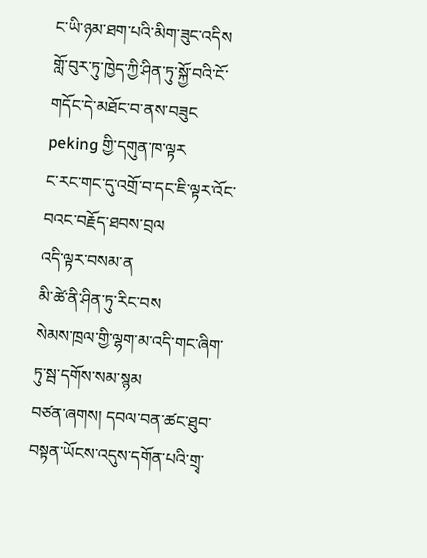ང་ཡི་ཉམ་ཐག་པའི་མིག་ཟུང་འདིས
གློ་བུར་ཏུ་ཁྱེད་ཀྱི་ཤིན་ཏུ་སྐྱོ་བའི་ངོ་གདོང་དེ་མཐོང་བ་ནས་བཟུང
peking གྱི་དགུན་ཁ་ལྟར
ང་རང་གང་དུ་འགྲོ་བ་དང་ཇི་ལྟར་འོང་བའང་བརྗོད་ཐབས་བྲལ
འདི་ལྟར་བསམ་ན
མི་ཚེ་ནི་ཤིན་ཏུ་རིང་བས
སེམས་ཁྲལ་གྱི་ལྷག་མ་འདི་གང་ཞིག་ཏུ་སྦ་དགོས་སམ་སྙམ
བཙན་ཞགས། དབལ་བན་ཚང་ཐུབ་བསྟན་ཡོངས་འདུས་དགོན་པའི་གྲྭ་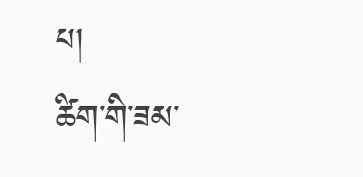པ།
ཚིག་གི་ཟམ་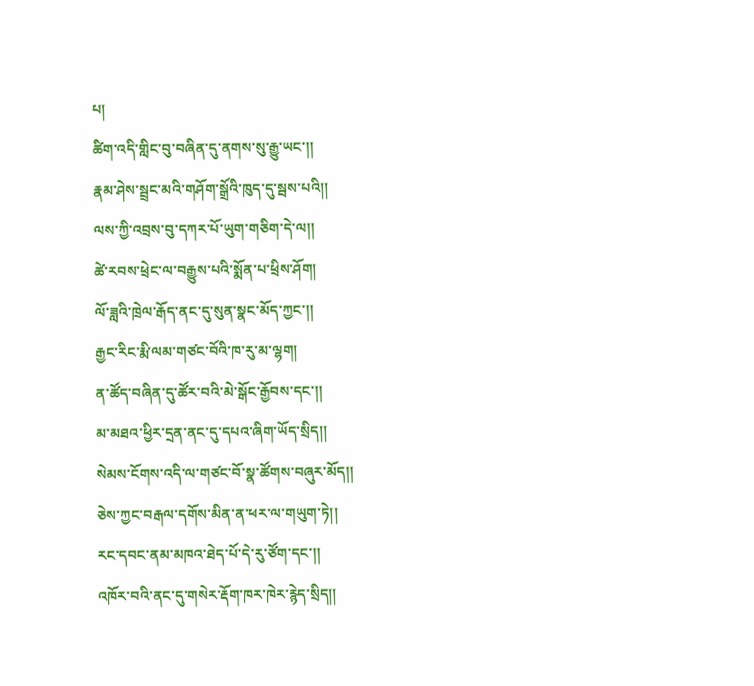པ།
ཚིག་འདི་གླིང་བུ་བཞིན་དུ་ནགས་སུ་རྒྱུ་ཡང་།།
རྣམ་ཤེས་སྦྲང་མའི་གཤོག་སྒྲོའི་ཁུད་དུ་སྦས་པའི།།
ལས་ཀྱི་འབྲས་བུ་དཀར་པོ་ཡུག་གཅིག་དེ་ལ།།
ཚེ་རབས་ཕྲེང་ལ་བརྒྱུས་པའི་སྨོན་པ་ཕྲིས་ཤོག།
ལོ་ཟླའི་ཁྲེལ་རྒོད་ནང་དུ་སུན་སྣང་མོད་ཀྱང་།།
རྒྱང་རིང་རྨི་ལམ་གཙང་བོའི་ཁ་རུ་མ་ལྷག།
ན་ཚོད་བཞིན་དུ་ཚོར་བའི་མེ་སྒོང་རྒྱོབས་དང་།།
མ་མཐའ་ཕྱིར་དྲན་ནང་དུ་དཔའ་ཞིག་ཡོད་སྲིད།།
སེམས་ངོགས་འདི་ལ་གཙང་བོ་སྣ་ཚོགས་བཞུར་མོད།།
ཅེས་ཀྱང་བརྒལ་དགོས་མིན་ན་ཕར་ལ་གཡུག་ཏེ།།
རང་དབང་ནམ་མཁའ་ཐེད་པོ་དེ་རུ་ཙོག་དང་།།
འཁོར་བའི་ནང་དུ་གསེར་རྡོག་ཁར་ཁེར་རྙེད་སྲིད།།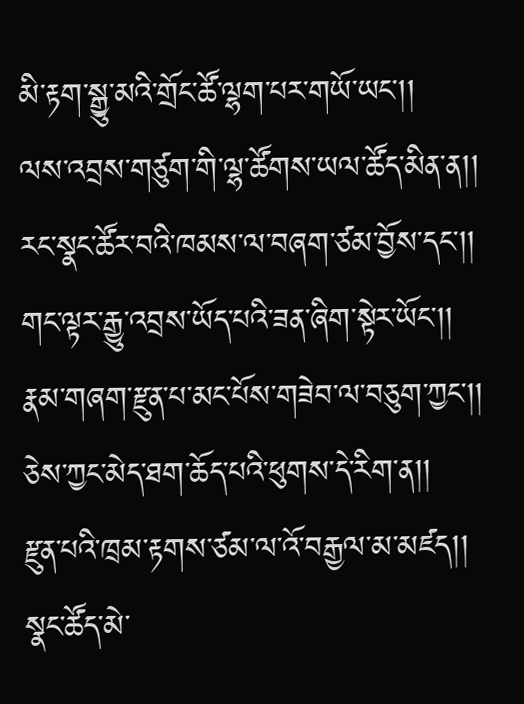མི་རྟག་སྒྱུ་མའི་གྲོང་ཚོ་ལྷག་པར་གཡོ་ཡང་།།
ལས་འབྲས་གཙུག་གི་ལྷ་ཚོགས་ཡལ་ཚོད་མིན་ན།།
རང་སྣང་ཚོར་བའི་ཁམས་ལ་བཞག་ཙམ་བྱོས་དང་།།
གང་ལྟར་རྒྱུ་འབྲས་ཡོད་པའི་ཟན་ཞིག་སྟེར་ཡོང་།།
རྣམ་གཞག་རྫུན་པ་མང་པོས་གཟེབ་ལ་བཅུག་ཀྱང་།།
ཅེས་ཀྱང་མེད་ཐག་ཆོད་པའི་ཕུགས་དེ་རིག་ན།།
རྫུན་པའི་ཁྲམ་རྟགས་ཙམ་ལ་འོ་བརྒྱལ་མ་མཛད།།
སྣང་ཚོད་མེ་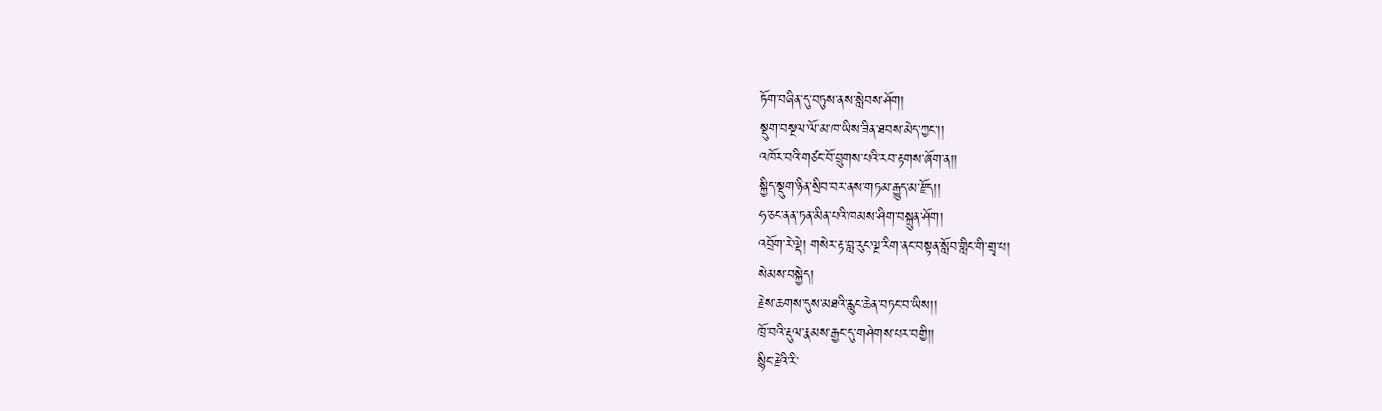ཏོག་བཞིན་དུ་བཏུས་ནས་སླེབས་ཤོག།
སྡུག་བསྔལ་ལོ་མ་ཁ་ཡིས་ཟིན་ཐབས་མེད་ཀྱང་།།
འཁོར་བའི་གཙང་བོ་བྲུགས་པའི་རབ་རྟགས་ཞོག་ན།།
སྐྱིད་སྡུག་ཉིན་སྲིབ་བར་ནས་གཏམ་རྒྱུད་མ་རྫོད།།
ཧ་ཅང་ནན་ཏན་མིན་པའི་ཁམས་ཤིག་བསྐྲུན་ཤོག།
འབྲོག་རེ་ལྡེ། གསེར་རྟ་བླ་རུང་ལྔ་རིག་ནང་བསྟན་སློབ་གླིང་གི་གྲྭ་པ།
སེམས་བསྐྱེད།
རྗེས་ཆགས་དུས་མཐའི་རླུང་ཆེན་བཏང་བ་ཡིས།།
ཁྲོ་བའི་རྡུལ་རྣམས་རྒྱང་དུ་གཤེགས་པར་བགྱི།།
སྙིང་རྗེའི་རི་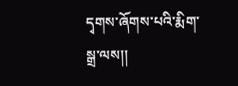དྭགས་ཞོགས་པའི་རྨིག་སྒྲ་ལས།།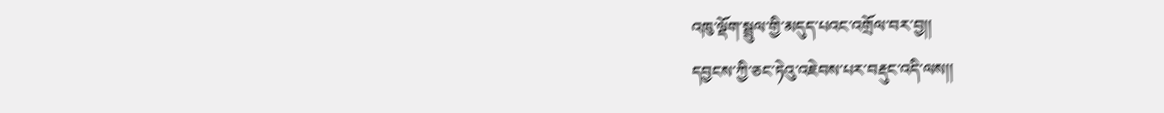འཁུ་ལྡོག་སྦྲུལ་གྱི་མདུད་པའང་འགྲོལ་བར་བྱ།།
དབྱངས་ཀྱི་ཅང་ཏེའུ་འཇེབས་པར་བརྡུང་འདི་ལས།།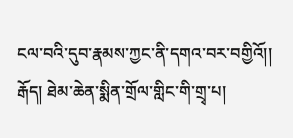ངལ་བའི་དུབ་རྣམས་ཀྱང་ནི་དགའ་བར་བགྱིའོ།།
རྒོད། ཐེམ་ཆེན་སྨིན་གྲོལ་གླིང་གི་གྲྭ་པ།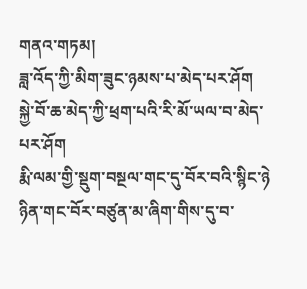གནའ་གཏམ།
ཟླ་འོད་ཀྱི་མིག་ཟུང་ཉམས་པ་མེད་པར་ཤོག
སྐྱེ་བོ་ཆ་མེད་ཀྱི་ཕྲག་པའི་རི་མོ་ཡལ་བ་མེད་པར་ཤོག
རྨི་ལམ་གྱི་སྡུག་བསྔལ་གང་དུ་བོར་བའི་སྙིང་ཉེ
ཉིན་གང་བོར་བཙུན་མ་ཞིག་གིས་དུ་བ་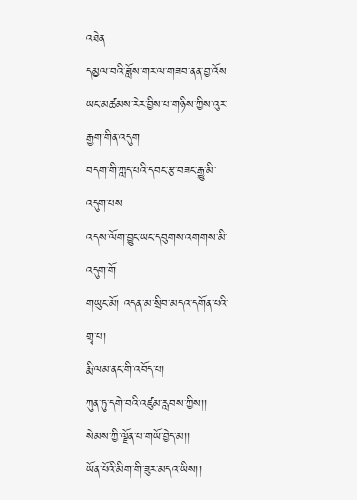འཐེན
དམྱལ་བའི་ཟློས་གར་ལ་གཟབ་ནན་བྱ་འོས
ཡང་མཚམས་རེར་བྱིས་པ་གཉིས་ཀྱིས་འུར་རྒྱག་གིན་འདུག
བདག་གི་ཀླད་པའི་དབང་རྩ་བཟང་རྒྱུ་མི་འདུག་པས
འདས་ལོག་བྱུང་ཡང་དབུགས་འགགས་མི་འདུག་གོ
གཡུང་མོ། འདན་མ་སྲིབ་མདའ་དགོན་པའི་གྲྭ་པ།
རྨི་ལམ་ནང་གི་འབོད་པ།
ཀུན་ཏུ་དགེ་བའི་འཛུམ་རླབས་ཀྱིས།།
སེམས་ཀྱི་ལྗོན་པ་གཡོ་བྱེད་མ།།
ཡོན་པོའི་མིག་གི་ཟུར་མདའ་ཡིས།།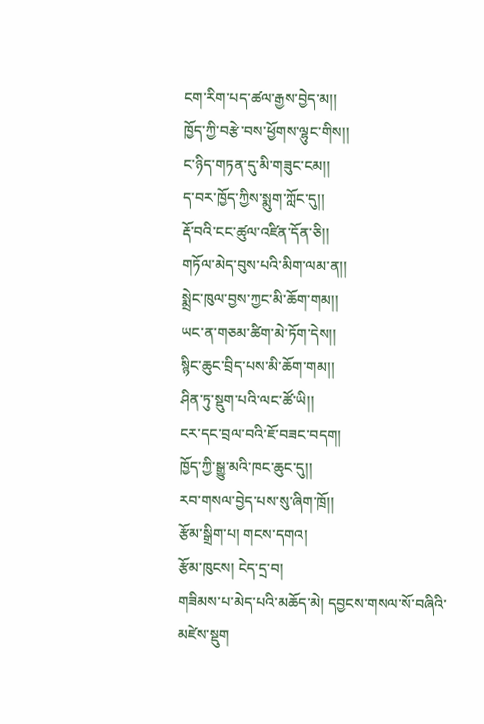ངག་རིག་པད་ཚལ་རྒྱས་བྱེད་མ།།
ཁྱོད་ཀྱི་བརྩེ་བས་ཕྱོགས་ལྷུང་གིས།།
ང་ཉིད་གཏན་དུ་མི་གཟུང་ངམ།།
ད་བར་ཁྱོད་ཀྱིས་སྨུག་ཀློང་དུ།།
རྡོ་བའི་ངང་ཚུལ་འཛིན་དོན་ཅི།།
གཏོལ་མེད་བུས་པའི་མིག་ལམ་ན།།
སྨྲེང་ཁུལ་བྱས་ཀྱང་མི་ཆོག་གམ།།
ཡང་ན་གཅམ་ཚིག་མེ་ཏོག་དེས།།
སྙིང་ཆུང་བྲིད་པས་མི་ཆོག་གམ།།
ཤིན་ཏུ་སྡུག་པའི་ལང་ཚོ་ཡི།།
ངར་དང་བྲལ་བའི་ཇོ་བཟང་བདག།
ཁྱོད་ཀྱི་སྒྱུ་མའི་ཁང་ཆུང་དུ།།
རབ་གསལ་བྱེད་པས་སུ་ཞིག་ཁྲོ།།
རྩོམ་སྒྲིག་པ། གངས་དགའ།
རྩོམ་ཁུངས། ངེད་དྲ་བ།
གཟིམས་པ་མེད་པའི་མཆོད་མེ། དབྱངས་གསལ་སོ་བཞིའི་མཛེས་སྡུག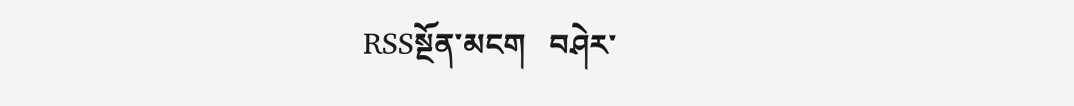RSSསྔོན་མངག   བཤེར་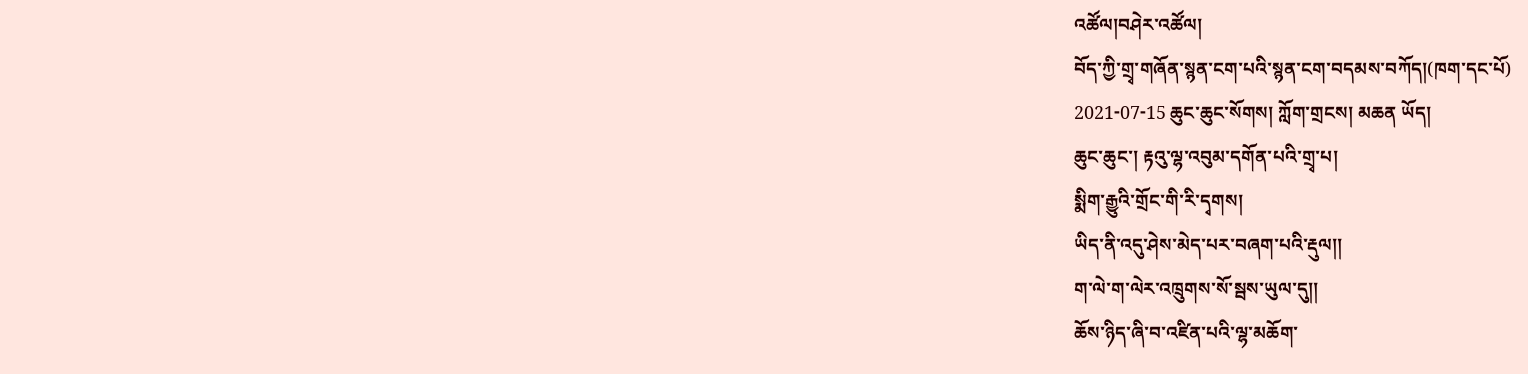འཚོལ།བཤེར་འཚོལ།
བོད་ཀྱི་གྲྭ་གཞོན་སྙན་ངག་པའི་སྙན་ངག་བདམས་བཀོད།(ཁག་དང་པོ)
2021-07-15 ཆུང་ཆུང་སོགས། ཀློག་གྲངས། མཆན ཡོད།
ཆུང་ཆུང་། རྟའུ་ལྷ་འབུམ་དགོན་པའི་གྲྭ་པ།
སྨིག་རྒྱུའི་གྲོང་གི་རི་དྭགས།
ཡིད་ནི་འདུ་ཤེས་མེད་པར་བཞག་པའི་རྡུལ།།
ག་ལེ་ག་ལེར་འཁྲུགས་སོ་སྦས་ཡུལ་དུ།།
ཆོས་ཉིད་ཞི་བ་འཛིན་པའི་ལྷ་མཆོག་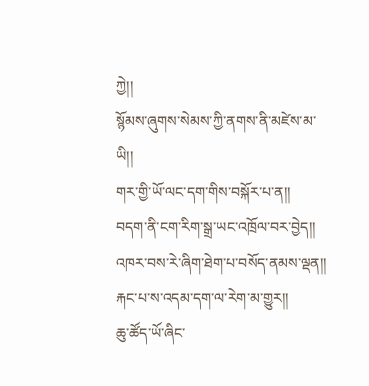ཀྱེ།།
སྙོམས་ཞུགས་སེམས་ཀྱི་ནགས་ནི་མཛེས་མ་ཡི།།
གར་གྱི་ཡོ་ལང་དག་གིས་བསྐོར་པ་ན།།
བདག་ནི་ངག་རིག་སྒྲ་ཡང་འཁྲོལ་བར་བྱེད།།
འཁར་བས་རེ་ཞིག་ཐེག་པ་བསོད་ནམས་ལྡན།།
རྐང་པ་ས་འདམ་དག་ལ་རེག་མ་གྱུར།།
ཆུ་ཚོད་ཡོ་ཞིང་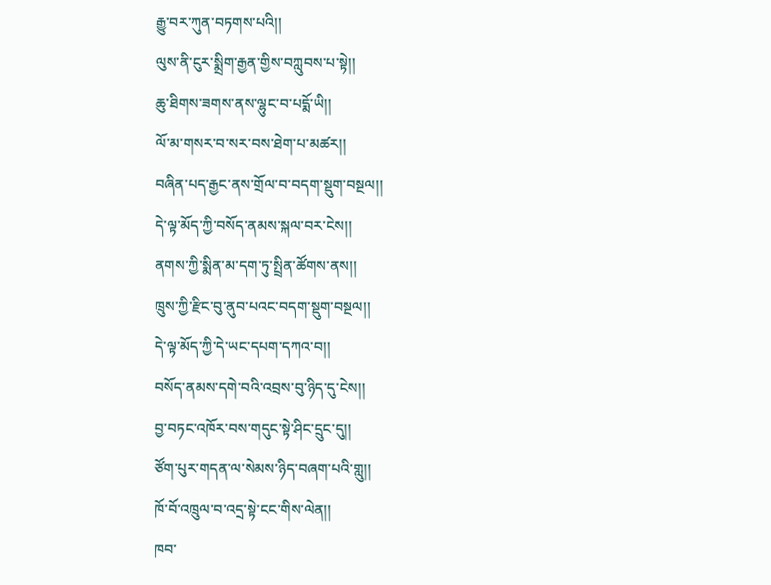རྒྱུ་བར་ཀུན་བཏགས་པའི།།
ལུས་ནི་ངུར་སྨྲིག་རྒྱན་གྱིས་བཀླུབས་པ་སྟེ།།
ཆུ་ཐིགས་ཟགས་ནས་ལྷུང་བ་པདྨོ་ཡི།།
ལོ་མ་གསར་བ་སར་བས་ཐེག་པ་མཚར།།
བཞིན་པད་རྒྱང་ནས་གྲོལ་བ་བདག་སྡུག་བསྔལ།།
དེ་ལྟ་མོད་ཀྱི་བསོད་ནམས་སྐལ་བར་ངེས།།
ནགས་ཀྱི་སྨིན་མ་དག་ཏུ་སྤྲིན་ཚོགས་ནས།།
ཁྲུས་ཀྱི་རྫིང་བུ་ནུབ་པའང་བདག་སྡུག་བསྔལ།།
དེ་ལྟ་མོད་ཀྱི་དེ་ཡང་དཔག་དཀའ་བ།།
བསོད་ནམས་དགེ་བའི་འབྲས་བུ་ཉིད་དུ་ངེས།།
བྱ་བཏང་འཁོར་བས་གདུང་སྟེ་ཤིང་དྲུང་དུ།།
ཙོག་པུར་གདན་ལ་སེམས་ཉིད་བཞག་པའི་གླུ།།
ཁོ་བོ་འཁྲུལ་བ་འདྲ་སྟེ་ངང་གིས་ལེན།།
ཁབ་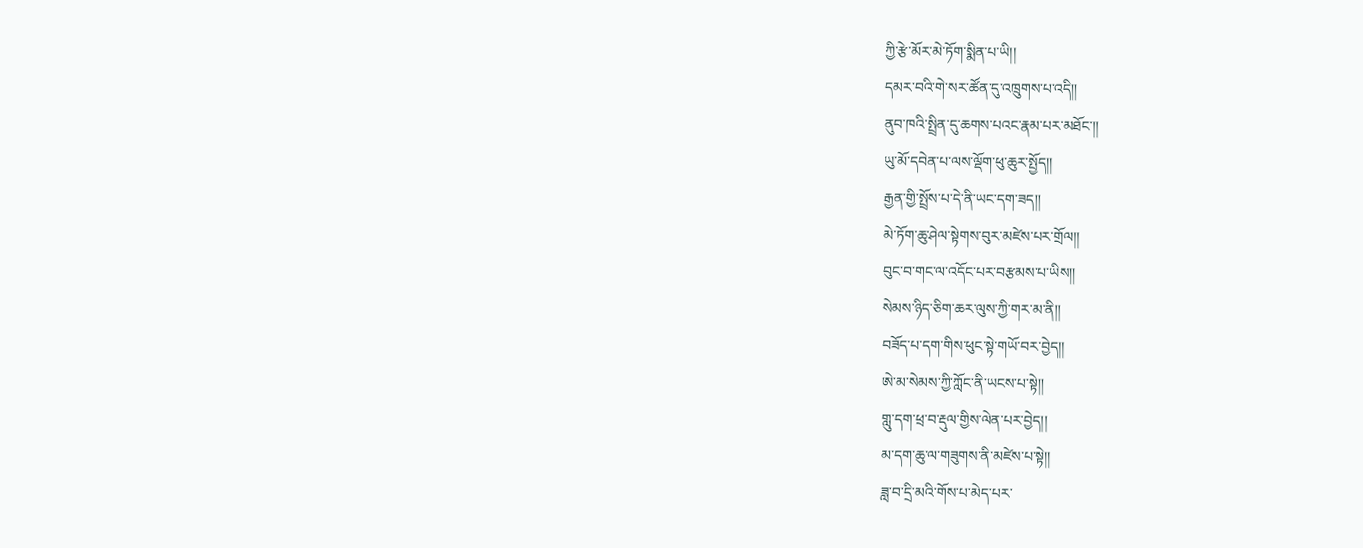ཀྱི་རྩེ་མོར་མེ་ཏོག་སྨིན་པ་ཡི།།
དམར་བའི་གེ་སར་ཚོན་དུ་འཁྲུགས་པ་འདི།།
ནུབ་ཁའི་སྤྲིན་དུ་ཆགས་པའང་རྣམ་པར་མཐོང་།།
ཡུ་མོ་དབེན་པ་ལས་ལྡོག་ཕུ་ཆུར་སྤྱོད།།
རྒྱན་གྱི་སྤྲོས་པ་དེ་ནི་ཡང་དག་ཟད།།
མེ་ཏོག་ཆུ་ཤེལ་སྟེགས་བུར་མཛེས་པར་གྲོལ།།
བུང་བ་གང་ལ་འདོང་པར་བརྩམས་པ་ཡིས།།
སེམས་ཉིད་ཅིག་ཆར་ལུས་ཀྱི་གར་མ་ནི།།
བཟོད་པ་དག་གིས་ཕུང་སྟེ་གཡོ་བར་བྱེད།།
ཨེ་མ་སེམས་ཀྱི་ཀློང་ནི་ཡངས་པ་སྟེ།།
གླུ་དག་ཕྲ་བ་རྡུལ་གྱིས་ལེན་པར་བྱེད།།
མ་དག་ཆུ་ལ་གཟུགས་ནི་མཛེས་པ་སྟེ།།
ཟླ་བ་དྲི་མའི་གོས་པ་མེད་པར་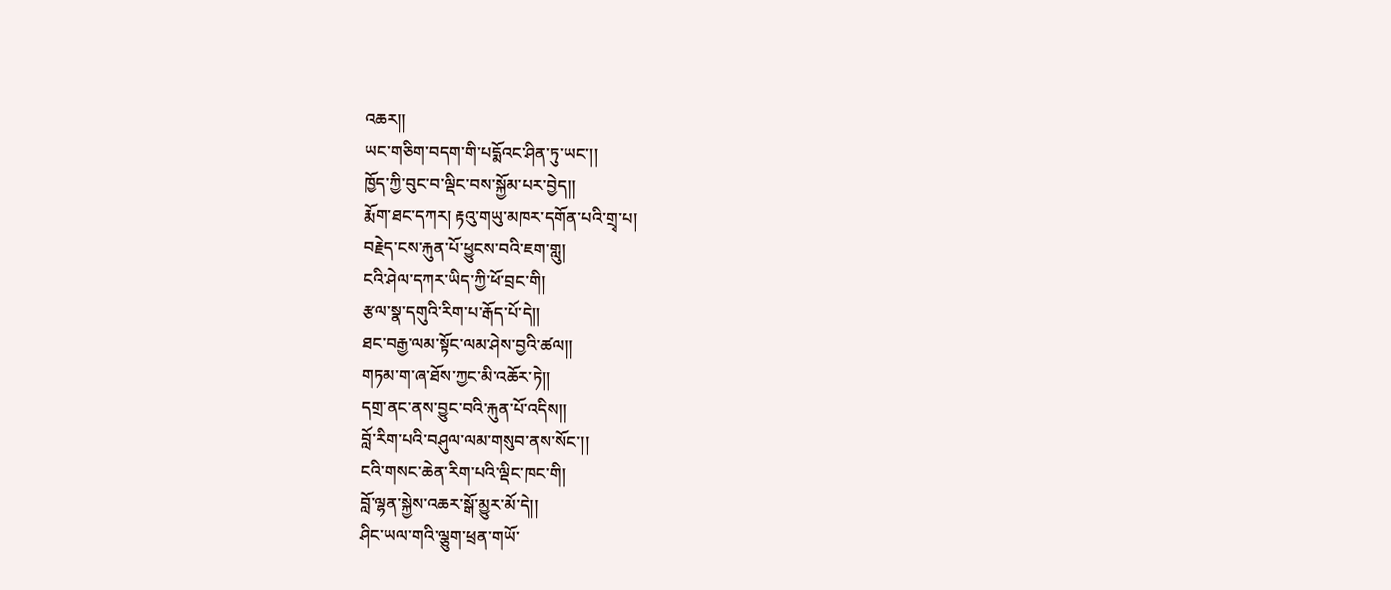འཆར།།
ཡང་གཅིག་བདག་གི་པདྨོའང་ཤིན་ཏུ་ཡང་།།
ཁྱོད་ཀྱི་བུང་བ་ལྡིང་བས་སྐྱོམ་པར་བྱེད།།
རྨོག་ཐང་དཀར། རྟའུ་གཡུ་མཁར་དགོན་པའི་གྲྭ་པ།
བརྗེད་ངས་རྐུན་པོ་ཕྱུངས་བའི་ཇག་གླུ།
ངའི་ཤེལ་དཀར་ཡིད་ཀྱི་ཕོ་བྲང་གི།
རྩལ་སྣ་དགུའི་རིག་པ་རྒོད་པོ་དེ།།
ཐང་བརྒྱ་ལམ་སྟོང་ལམ་ཤེས་བྱའི་ཚལ།།
གཏམ་ག་ཞ་ཐོས་ཀྱང་མི་འཆོར་ཏེ།།
དགྲ་ནང་ནས་བྱུང་བའི་རྐུན་པོ་འདིས།།
བློ་རིག་པའི་བཤུལ་ལམ་གསུབ་ནས་སོང་།།
ངའི་གསང་ཆེན་རིག་པའི་ལྡིང་ཁང་གི།
བློ་ལྷན་སྐྱེས་འཆར་སྒོ་མྱུར་མོ་དེ།།
ཤིང་ཡལ་གའི་ལྕུག་ཕྲན་གཡོ་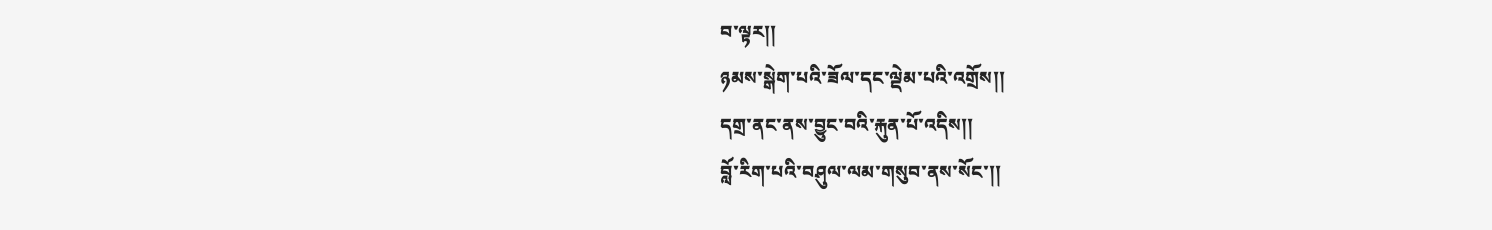བ་ལྟར།།
ཉམས་སྒེག་པའི་ཟོལ་དང་ལྡེམ་པའི་འགྲོས།།
དགྲ་ནང་ནས་བྱུང་བའི་རྐུན་པོ་འདིས།།
བློ་རིག་པའི་བཤུལ་ལམ་གསུབ་ནས་སོང་།།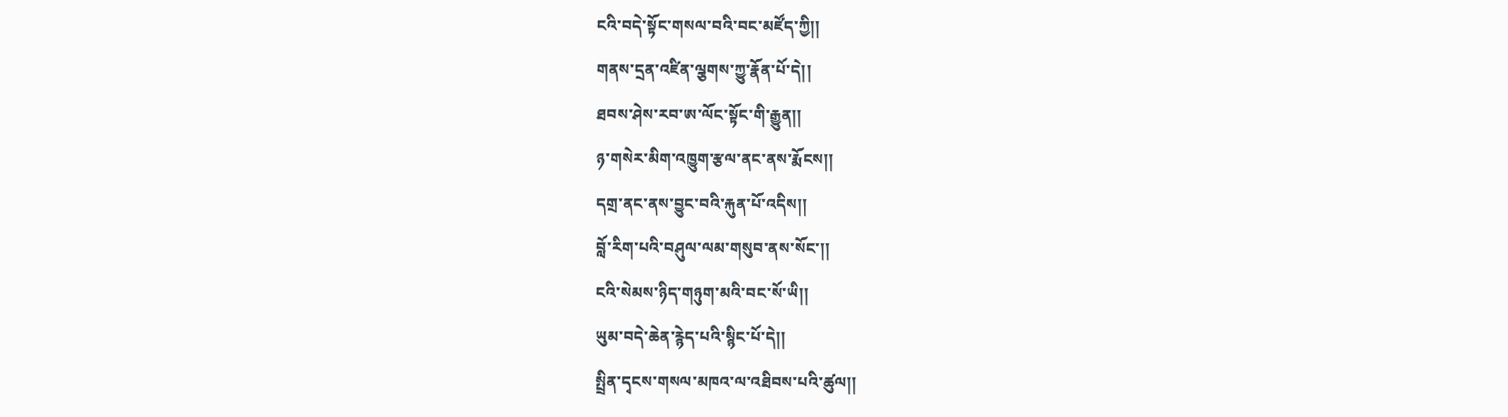ངའི་བདེ་སྟོང་གསལ་བའི་བང་མཛོད་ཀྱི།།
གནས་དྲན་འཛིན་ལྕགས་ཀྱུ་རྣོན་པོ་དེ།།
ཐབས་ཤེས་རབ་ཨ་ལོང་སྟོང་གི་རྒྱུན།།
ཉ་གསེར་མིག་འཁྱུག་རྩལ་ནང་ནས་རྨོངས།།
དགྲ་ནང་ནས་བྱུང་བའི་རྐུན་པོ་འདིས།།
བློ་རིག་པའི་བཤུལ་ལམ་གསུབ་ནས་སོང་།།
ངའི་སེམས་ཉིད་གཉུག་མའི་བང་སོ་ཡི།།
ཡུམ་བདེ་ཆེན་རྙེད་པའི་སྙིང་པོ་དེ།།
སྤྲིན་དྭངས་གསལ་མཁའ་ལ་འཐིབས་པའི་ཚུལ།།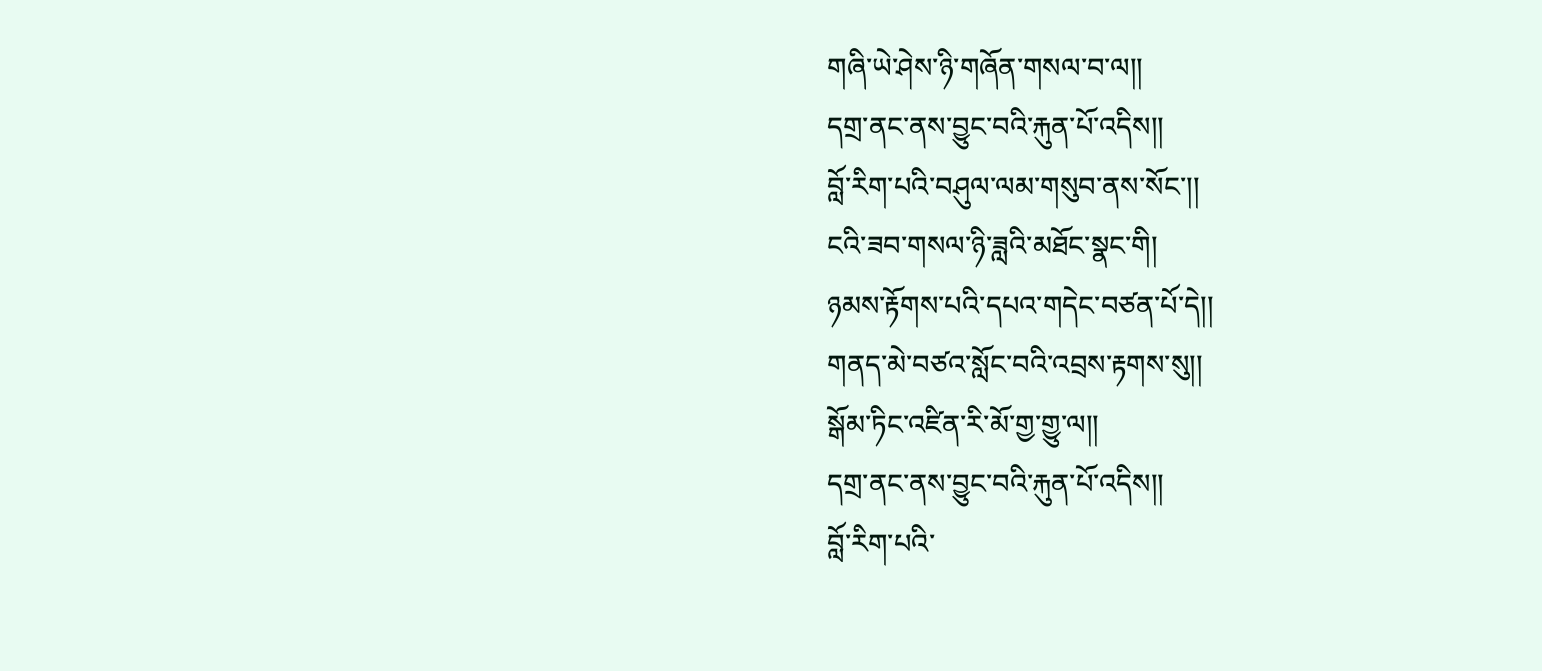གཞི་ཡེ་ཤེས་ཉི་གཞོན་གསལ་བ་ལ།།
དགྲ་ནང་ནས་བྱུང་བའི་རྐུན་པོ་འདིས།།
བློ་རིག་པའི་བཤུལ་ལམ་གསུབ་ནས་སོང་།།
ངའི་ཟབ་གསལ་ཉི་ཟླའི་མཐོང་སྣང་གི།
ཉམས་རྟོགས་པའི་དཔའ་གདེང་བཙན་པོ་དེ།།
གནད་མེ་བཙའ་སློང་བའི་འབྲས་རྟགས་སུ།།
སྒོམ་ཏིང་འཛིན་རི་མོ་གྱ་གྱུ་ལ།།
དགྲ་ནང་ནས་བྱུང་བའི་རྐུན་པོ་འདིས།།
བློ་རིག་པའི་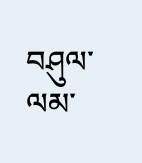བཤུལ་ལམ་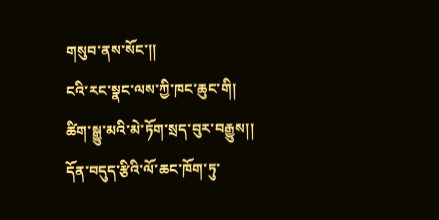གསུབ་ནས་སོང་།།
ངའི་རང་སྣང་ལས་ཀྱི་ཁང་ཆུང་གི།
ཚིག་སྒྱུ་མའི་མེ་ཏོག་སྲད་བུར་བརྒྱུས།།
དོན་བདུད་རྩིའི་ལོ་ཆང་ཁོག་ཏུ་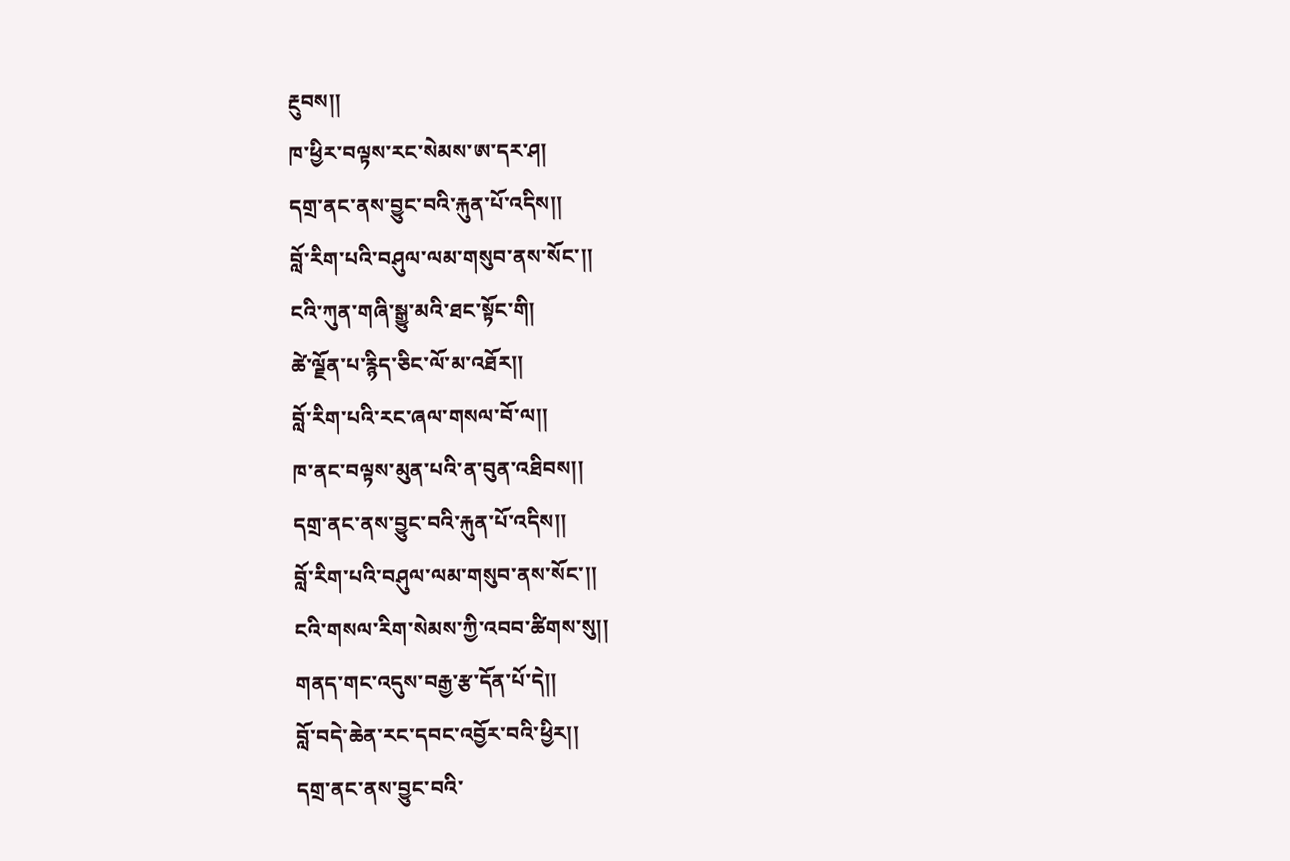རྔུབས།།
ཁ་ཕྱིར་བལྟས་རང་སེམས་ཨ་དར་ཤ།
དགྲ་ནང་ནས་བྱུང་བའི་རྐུན་པོ་འདིས།།
བློ་རིག་པའི་བཤུལ་ལམ་གསུབ་ནས་སོང་།།
ངའི་ཀུན་གཞི་སྒྱུ་མའི་ཐང་སྟོང་གི།
ཚེ་ལྗོན་པ་རྙིད་ཅིང་ལོ་མ་འཐོར།།
བློ་རིག་པའི་རང་ཞལ་གསལ་བོ་ལ།།
ཁ་ནང་བལྟས་མུན་པའི་ན་བུན་འཐིབས།།
དགྲ་ནང་ནས་བྱུང་བའི་རྐུན་པོ་འདིས།།
བློ་རིག་པའི་བཤུལ་ལམ་གསུབ་ནས་སོང་།།
ངའི་གསལ་རིག་སེམས་ཀྱི་འབབ་ཚིགས་སུ།།
གནད་གང་འདུས་བརྒྱ་རྩ་དོན་པོ་དེ།།
བློ་བདེ་ཆེན་རང་དབང་འབྱོར་བའི་ཕྱིར།།
དགྲ་ནང་ནས་བྱུང་བའི་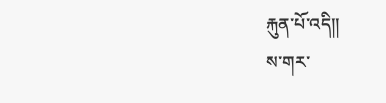རྐུན་པོ་འདི།།
ས་གར་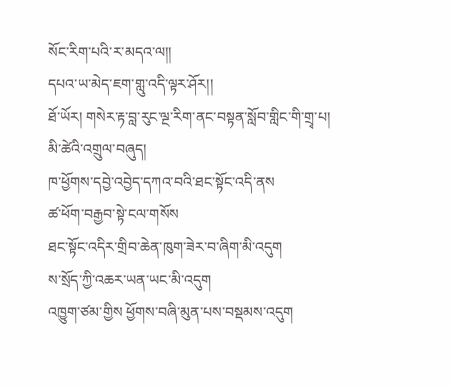སོང་རིག་པའི་ར་མདའ་ལ།།
དཔའ་ཡ་མེད་ཇག་གླུ་འདི་ལྟར་ཤོར།།
ཐོ་ཡོར། གསེར་རྟ་བླ་རུང་ལྔ་རིག་ནང་བསྟན་སློབ་གླིང་གི་གྲྭ་པ།
མི་ཚེའི་འགྲུལ་བཞུད།
ཁ་ཕྱོགས་དབྱེ་འབྱེད་དཀའ་བའི་ཐང་སྟོང་འདི་ནས
ཚ་ཕོག་བརྒྱབ་སྟེ་ངལ་གསོས
ཐང་སྟོང་འདིར་གྲིབ་ཆེན་ཁུག་ཟེར་བ་ཞིག་མི་འདུག
ས་སྲོད་ཀྱི་འཆར་ཡན་ཡང་མི་འདུག
འཁྱུག་ཙམ་གྱིས ཕྱོགས་བཞི་མུན་པས་བསྡམས་འདུག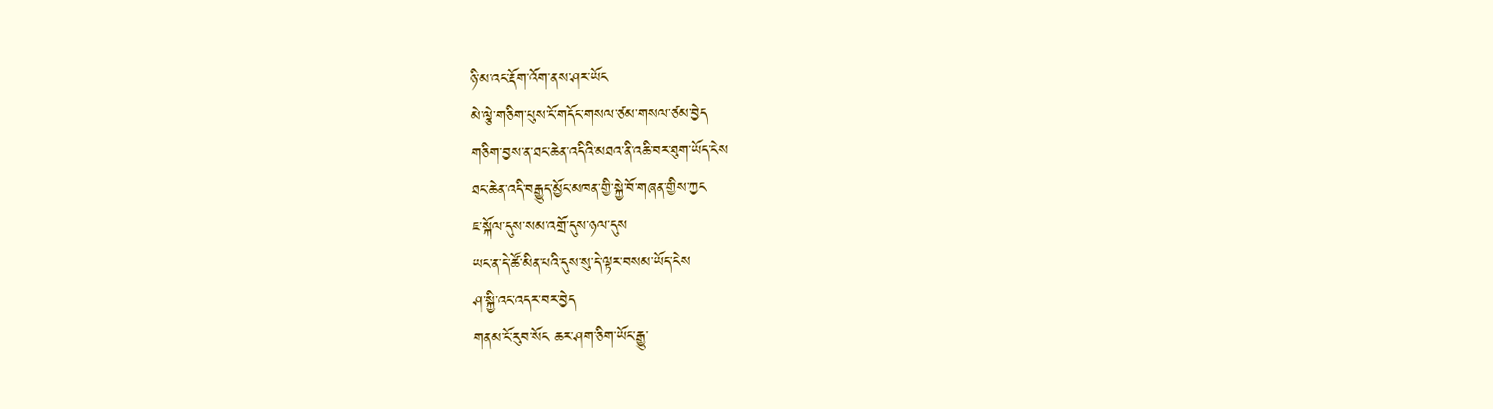ཉི་མ་འང་རྡོག་འོག་ནས་ཤར་ཡོང
མེ་ལྕེ་གཅིག་པུས་ངོ་གདོང་གསལ་ཙམ་གསལ་ཙམ་བྱེད
གཅིག་བྱས་ན་ཐང་ཆེན་འདིའི་མཐའ་ནི་འཆི་བར་ཐུག་ཡོད་ངེས
ཐང་ཆེན་འདི་བརྒྱུད་མྱོང་མཁན་གྱི་སྐྱེ་བོ་གཞན་གྱིས་ཀྱང
ཇ་སྐོལ་དུས་སམ་འགྲོ་དུས་ཉལ་དུས
ཡང་ན་དེ་ཚོ་མིན་པའི་དུས་སུ་དེ་ལྟར་བསམ་ཡོད་ངེས
ཤ་སྐྱི་འང་འདར་བར་བྱེད
གནམ་ངོ་རུབ་སོང ཆར་ཤག་ཅིག་ཡོང་རྒྱུ་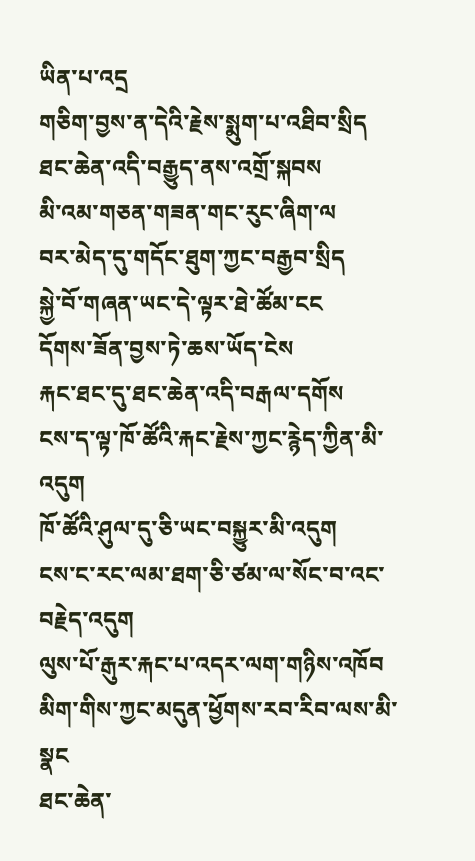ཡིན་པ་འདྲ
གཅིག་བྱས་ན་དེའི་རྗེས་སྨུག་པ་འཐིབ་སྲིད
ཐང་ཆེན་འདི་བརྒྱུད་ནས་འགྲོ་སྐབས
མི་འམ་གཅན་གཟན་གང་རུང་ཞིག་ལ
བར་མེད་དུ་གདོང་ཐུག་ཀྱང་བརྒྱབ་སྲིད
སྐྱེ་བོ་གཞན་ཡང་དེ་ལྟར་ཐེ་ཚོམ་ངང
དོགས་ཟོན་བྱས་ཏེ་ཆས་ཡོད་ངེས
རྐང་ཐང་དུ་ཐང་ཆེན་འདི་བརྒལ་དགོས
ངས་ད་ལྟ་ཁོ་ཚོའི་རྐང་རྗེས་ཀྱང་རྙེད་ཀྱིན་མི་འདུག
ཁོ་ཚོའི་ཤུལ་དུ་ཅི་ཡང་བསྐྱུར་མི་འདུག
ངས་ང་རང་ལམ་ཐག་ཅི་ཙམ་ལ་སོང་བ་འང་བརྗེད་འདུག
ལུས་པོ་རྒུར་རྐང་པ་འདར་ལག་གཉིས་འཁོབ
མིག་གིས་ཀྱང་མདུན་ཕྱོགས་རབ་རིབ་ལས་མི་སྣང
ཐང་ཆེན་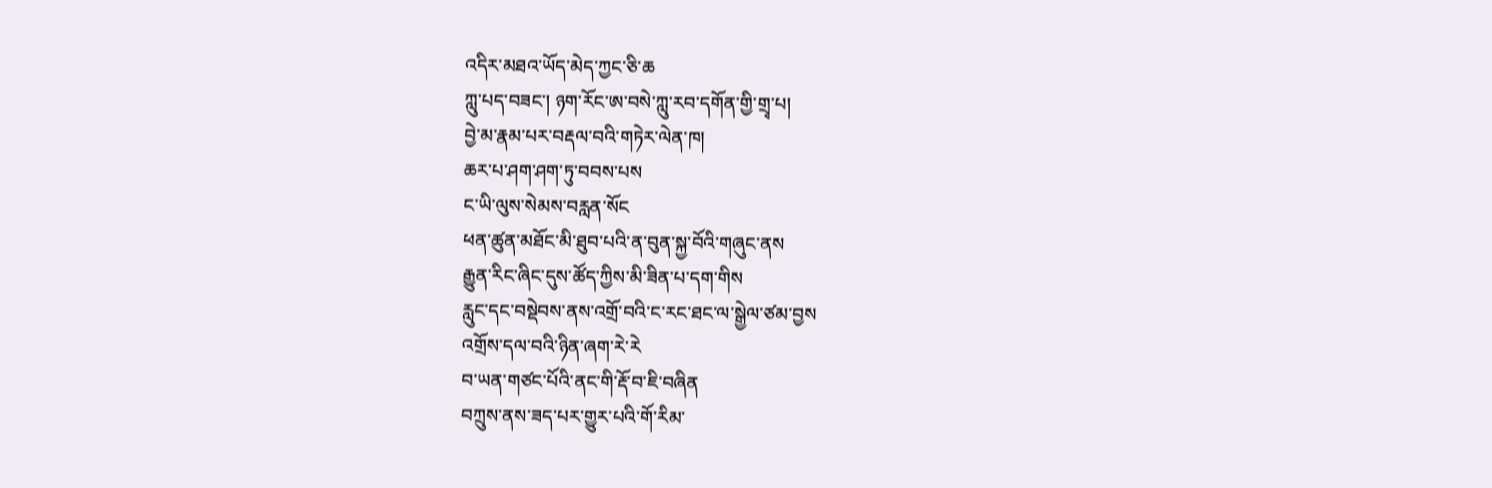འདིར་མཐའ་ཡོད་མེད་ཀྱང་ཅི་ཆ
ཀླུ་པད་བཟང་། ཉག་རོང་ཨ་བསེ་ཀླུ་རབ་དགོན་གྱི་གྲྭ་པ།
བྱེ་མ་རྣམ་པར་བརྡལ་བའི་གཏེར་ལེན་ཁ།
ཆར་པ་ཤག་ཤག་ཏུ་བབས་པས
ང་ཡི་ལུས་སེམས་བརླན་སོང
ཕན་ཚུན་མཐོང་མི་ཐུབ་པའི་ན་བུན་སྐྱ་བོའི་གཞུང་ནས
རྒྱུན་རིང་ཞིང་དུས་ཚོད་ཀྱིས་མི་ཟིན་པ་དག་གིས
རླུང་དང་བསྡེབས་ནས་འགྲོ་བའི་ང་རང་ཐང་ལ་སྒྱེལ་ཙམ་བྱས
འགྲོས་དལ་བའི་ཉིན་ཞག་རེ་རེ
བ་ཡན་གཙང་པོའི་ནང་གི་རྡོ་བ་ཇི་བཞིན
བཀྲུས་ནས་ཟད་པར་གྱུར་པའི་གོ་རིམ་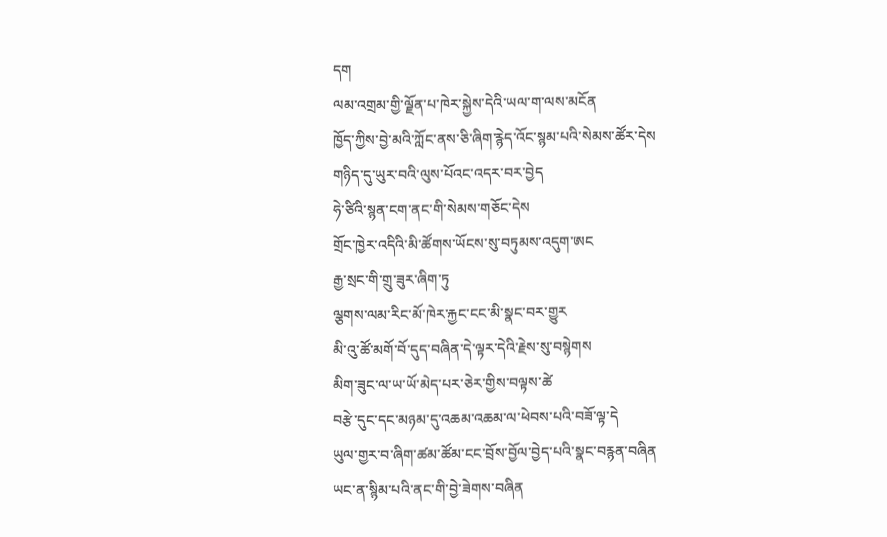དག
ལམ་འགྲམ་གྱི་ལྗོན་པ་ཁེར་སྐྱེས་དེའི་ཡལ་ག་ལས་མངོན
ཁྱོད་ཀྱིས་བྱེ་མའི་ཀློང་ནས་ཅི་ཞིག་རྙེད་འོང་སྙམ་པའི་སེམས་ཚོར་དེས
གཉིད་དུ་ཡུར་བའི་ལུས་པོའང་འདར་བར་བྱེད
ཧེ་ཙིའི་སྙན་ངག་ནང་གི་སེམས་གཅོང་དེས
གྲོང་ཁྱེར་འདིའི་མི་ཚོགས་ཡོངས་སུ་བཏུམས་འདུག་ཨང
རྒྱ་སྲང་གི་གྲུ་ཟུར་ཞིག་ཏུ
ལྕགས་ལམ་རིང་མོ་ཁེར་རྐྱང་ངང་མི་སྣང་བར་གྱུར
མི་འུ་ཚོ་མགོ་བོ་དུད་བཞིན་དེ་ལྟར་དེའི་རྗེས་སུ་བསྙེགས
མིག་ཟུང་ལ་ཡ་ཡོ་མེད་པར་ཅེར་གྱིས་བལྟས་ཚེ
བརྩེ་དུང་དང་མཉམ་དུ་འཆམ་འཆམ་ལ་ཕེབས་པའི་བཟོ་ལྟ་དེ
ཡུལ་གྱར་བ་ཞིག་ཚམ་ཚོམ་ངང་བྲོས་བྱོལ་བྱེད་པའི་སྣང་བརྙན་བཞིན
ཡང་ན་སྙིམ་པའི་ནང་གི་བྱེ་ཟེགས་བཞིན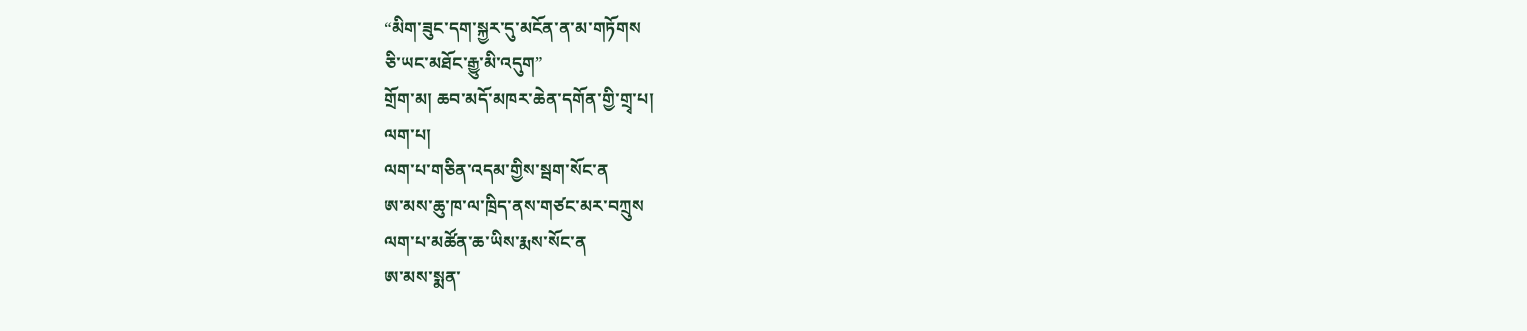“མིག་ཟུང་དག་སྐྱར་དུ་མངོན་ན་མ་གཏོགས
ཅི་ཡང་མཐོང་རྒྱུ་མི་འདུག”
གྲོག་མ། ཆབ་མདོ་མཁར་ཆེན་དགོན་གྱི་གྲྭ་པ།
ལག་པ།
ལག་པ་གཅིན་འདམ་གྱིས་སྦག་སོང་ན
ཨ་མས་ཆུ་ཁ་ལ་ཁྲིད་ནས་གཙང་མར་བཀྲུས
ལག་པ་མཚོན་ཆ་ཡིས་རྨས་སོང་ན
ཨ་མས་སྨན་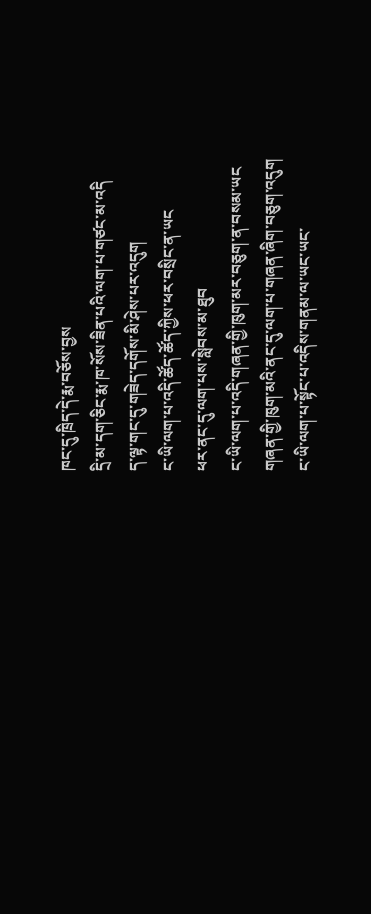ཁང་དུ་ཁྲིད་དེ་རྨ་བཅོས་བྱས
དྲི་མ་དག་ཅིང་རྨ་ཁ་སོས་ཟིན་པའི་ལག་པ་གཙང་མ་འདི
ད་ལྟ་གང་དུ་གཟེད་དགོས་མི་ཤེས་པར་འདུག
ང་ཡི་ལག་པ་འདི་ཚོད་ཚོད་ཀྱིས་ཕར་བསྲིང་ན་ཡང
ཕར་ནང་དུ་ལག་པས་སླེབས་མ་ཐུབ
ང་ཡི་ལག་པ་འདི་གཞན་གྱི་ཁུག་མར་བཅུག་ན་བསམ་ཡང
གཞན་གྱི་ཁུག་མའི་ནང་དུ་ལག་པ་གཞན་ཞིག་བཅུག་འདུག
ང་ཡི་ལག་པ་སྟོང་པ་འདིས་གནམ་ལ་ཡང་ཡང་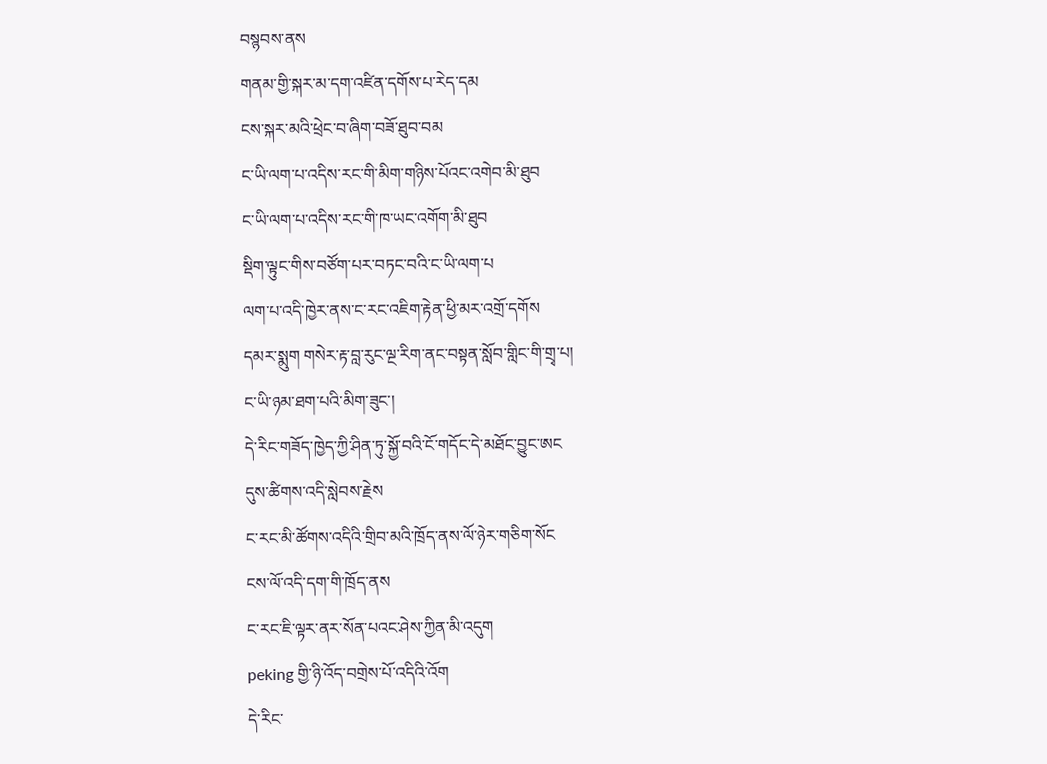བསྙབས་ནས
གནམ་གྱི་སྐར་མ་དག་འཛིན་དགོས་པ་རེད་དམ
ངས་སྐར་མའི་ཕྲེང་བ་ཞིག་བཟོ་ཐུབ་བམ
ང་ཡི་ལག་པ་འདིས་རང་གི་མིག་གཉིས་པོའང་འགེབ་མི་ཐུབ
ང་ཡི་ལག་པ་འདིས་རང་གི་ཁ་ཡང་འགོག་མི་ཐུབ
སྡིག་ལྟུང་གིས་བཙོག་པར་བཏང་བའི་ང་ཡི་ལག་པ
ལག་པ་འདི་ཁྱེར་ནས་ང་རང་འཇིག་རྟེན་ཕྱི་མར་འགྲོ་དགོས
དམར་སྨུག གསེར་རྟ་བླ་རུང་ལྔ་རིག་ནང་བསྟན་སློབ་གླིང་གི་གྲྭ་པ།
ང་ཡི་ཉམ་ཐག་པའི་མིག་ཟུང་།
དེ་རིང་གཟོད་ཁྱེད་ཀྱི་ཤིན་ཏུ་སྐྱོ་བའི་ངོ་གདོང་དེ་མཐོང་བྱུང་ཨང
དུས་ཚིགས་འདི་སླེབས་རྗེས
ང་རང་མི་ཚོགས་འདིའི་གྲིབ་མའི་ཁྲོད་ནས་ལོ་ཉེར་གཅིག་སོང
ངས་ལོ་འདི་དག་གི་ཁྲོད་ནས
ང་རང་ཇི་ལྟར་ནར་སོན་པའང་ཤེས་ཀྱིན་མི་འདུག
peking གྱི་ཉི་འོད་བགྲེས་པོ་འདིའི་འོག
དེ་རིང་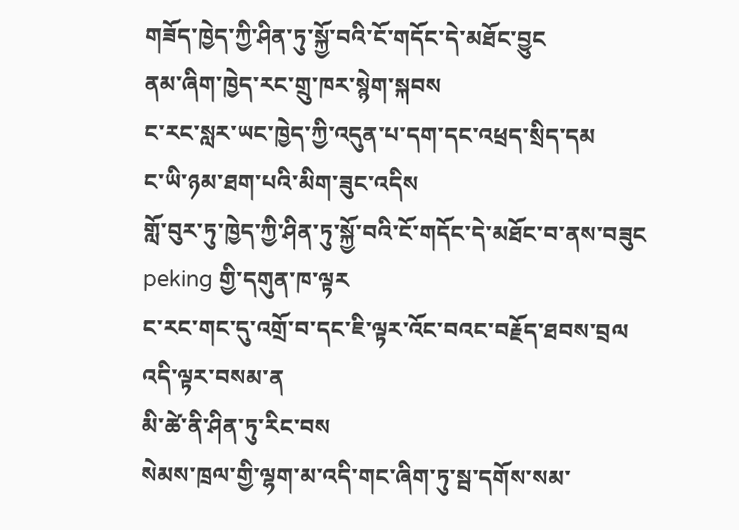གཟོད་ཁྱེད་ཀྱི་ཤིན་ཏུ་སྐྱོ་བའི་ངོ་གདོང་དེ་མཐོང་བྱུང
ནམ་ཞིག་ཁྱེད་རང་གྲུ་ཁར་སྙེག་སྐབས
ང་རང་སླར་ཡང་ཁྱེད་ཀྱི་འདུན་པ་དག་དང་འཕྲད་སྲིད་དམ
ང་ཡི་ཉམ་ཐག་པའི་མིག་ཟུང་འདིས
གློ་བུར་ཏུ་ཁྱེད་ཀྱི་ཤིན་ཏུ་སྐྱོ་བའི་ངོ་གདོང་དེ་མཐོང་བ་ནས་བཟུང
peking གྱི་དགུན་ཁ་ལྟར
ང་རང་གང་དུ་འགྲོ་བ་དང་ཇི་ལྟར་འོང་བའང་བརྗོད་ཐབས་བྲལ
འདི་ལྟར་བསམ་ན
མི་ཚེ་ནི་ཤིན་ཏུ་རིང་བས
སེམས་ཁྲལ་གྱི་ལྷག་མ་འདི་གང་ཞིག་ཏུ་སྦ་དགོས་སམ་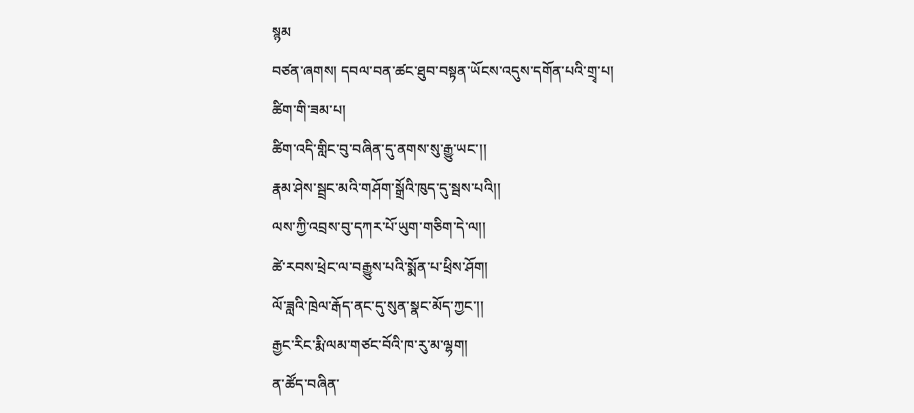སྙམ
བཙན་ཞགས། དབལ་བན་ཚང་ཐུབ་བསྟན་ཡོངས་འདུས་དགོན་པའི་གྲྭ་པ།
ཚིག་གི་ཟམ་པ།
ཚིག་འདི་གླིང་བུ་བཞིན་དུ་ནགས་སུ་རྒྱུ་ཡང་།།
རྣམ་ཤེས་སྦྲང་མའི་གཤོག་སྒྲོའི་ཁུད་དུ་སྦས་པའི།།
ལས་ཀྱི་འབྲས་བུ་དཀར་པོ་ཡུག་གཅིག་དེ་ལ།།
ཚེ་རབས་ཕྲེང་ལ་བརྒྱུས་པའི་སྨོན་པ་ཕྲིས་ཤོག།
ལོ་ཟླའི་ཁྲེལ་རྒོད་ནང་དུ་སུན་སྣང་མོད་ཀྱང་།།
རྒྱང་རིང་རྨི་ལམ་གཙང་བོའི་ཁ་རུ་མ་ལྷག།
ན་ཚོད་བཞིན་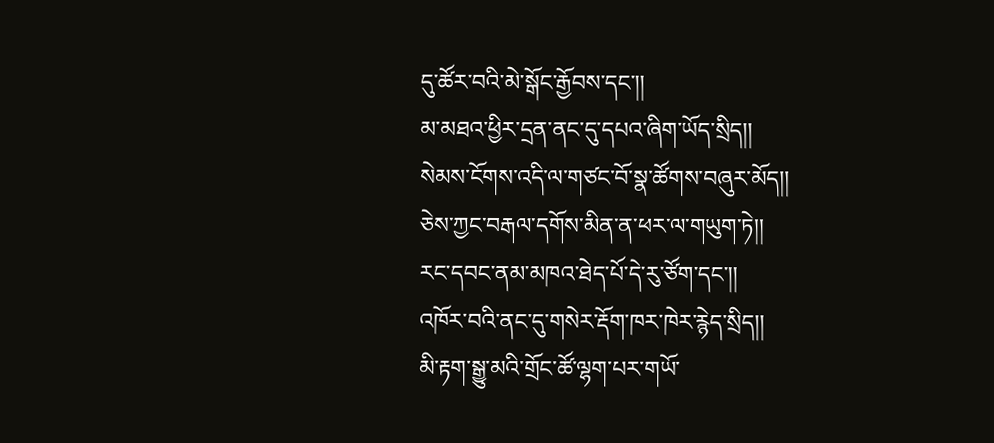དུ་ཚོར་བའི་མེ་སྒོང་རྒྱོབས་དང་།།
མ་མཐའ་ཕྱིར་དྲན་ནང་དུ་དཔའ་ཞིག་ཡོད་སྲིད།།
སེམས་ངོགས་འདི་ལ་གཙང་བོ་སྣ་ཚོགས་བཞུར་མོད།།
ཅེས་ཀྱང་བརྒལ་དགོས་མིན་ན་ཕར་ལ་གཡུག་ཏེ།།
རང་དབང་ནམ་མཁའ་ཐེད་པོ་དེ་རུ་ཙོག་དང་།།
འཁོར་བའི་ནང་དུ་གསེར་རྡོག་ཁར་ཁེར་རྙེད་སྲིད།།
མི་རྟག་སྒྱུ་མའི་གྲོང་ཚོ་ལྷག་པར་གཡོ་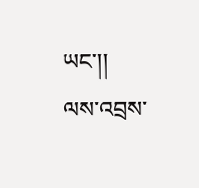ཡང་།།
ལས་འབྲས་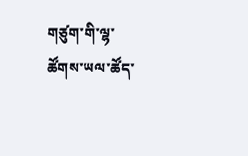གཙུག་གི་ལྷ་ཚོགས་ཡལ་ཚོད་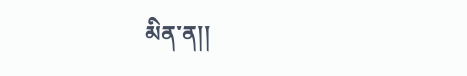མིན་ན།།